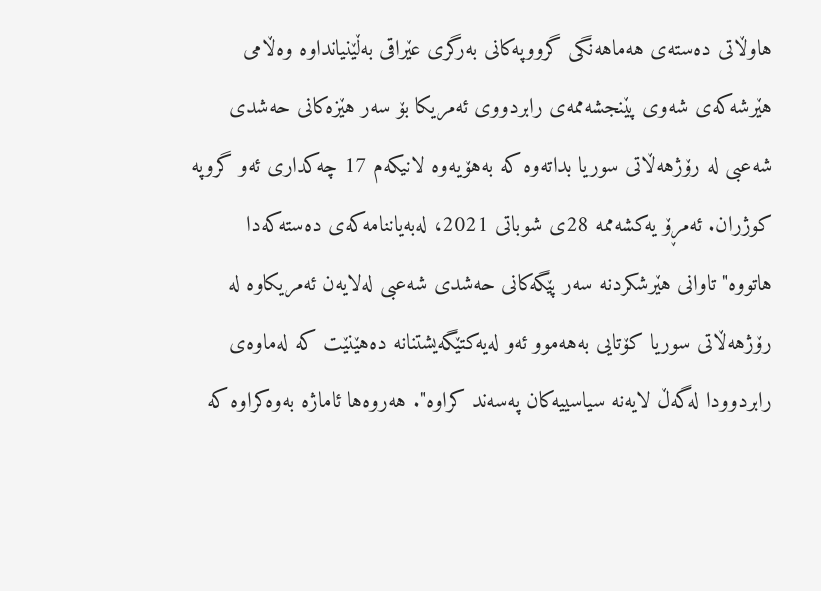هاوڵاتى ده‌سته‌ى هه‌ماهه‌نگى گرووپه‌کانى به‌رگرى عێراقى به‌ڵێنیانداوه‌ وه‌ڵامى هێرشه‌که‌ى شه‌وى پێنجشه‌ممه‌ى رابردووى ئه‌مریکا بۆ سه‌ر هێزه‌کانى حه‌شدى شه‌عبى له‌ رۆژهه‌ڵاتى سوریا بداته‌وه‌ که‌ به‌هۆیه‌وه‌ لانیکه‌م 17 چه‌کدارى ئه‌و گروپه‌ کوژران. ئه‌مڕۆ یه‌کشه‌ممه‌ 28ى شوباتى 2021، له‌به‌یاننامه‌که‌ى ده‌سته‌که‌دا هاتووه‌"تاوانى هێرشکردنه‌ سه‌ر پێگه‌کانى حه‌شدى شه‌عبى له‌لایه‌ن ئه‌مریکاوه‌ له‌ رۆژهه‌ڵاتى سوریا کۆتایى به‌هه‌موو ئه‌و له‌یه‌کتێگه‌یشتنانه‌ ده‌هێنێت که‌ له‌ماوه‌ى رابردوودا له‌گه‌ڵ لایه‌نه‌ سیاسییه‌کان په‌سه‌ند کراوه‌". هه‌روه‌ها ئاماژه‌ به‌وه‌کراوه‌ که‌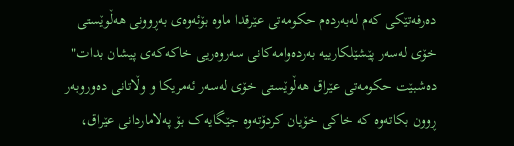ده‌رفه‌تێکى که‌م له‌به‌رده‌م حکومه‌تى عێرقدا ماوه‌ بۆئه‌وه‌ى به‌ڕوونى هه‌ڵوێستى خۆى له‌سه‌ر پێشێلکارییه‌ به‌رده‌وامه‌کانى سه‌روه‌ریى خاکه‌که‌ى پیشان بدات" ده‌شبێت حکومه‌تى عێراق هه‌ڵوێستى خۆى له‌سه‌ر ئه‌مریکا و وڵاتانى ده‌وروبه‌ر ڕوون بکاته‌وه‌ که‌ خاکى خۆیان کردۆته‌وه‌ جێگایه‌ک بۆ په‌لاماردانى عێراق،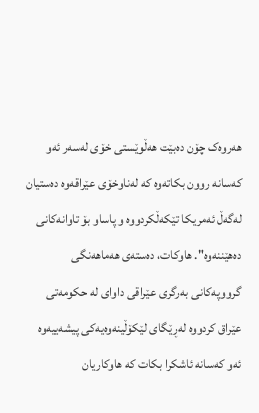هه‌روه‌ک چۆن ده‌بێت هه‌ڵوێستى خۆى له‌سه‌ر ئه‌و که‌سانه‌ روون بکاته‌وه‌ که‌ له‌ناوخۆى عێراقه‌وه‌ ده‌ستیان له‌گه‌ڵ ئه‌مریکا تێکه‌ڵکردووه‌ و پاساو بۆ تاوانه‌کانى ده‌هێننه‌وه‌". هاوکات، ده‌سته‌ى هه‌ماهه‌نگى گرووپه‌کانى به‌رگرى عێراقى داواى له‌ حکومه‌تى عێراق کردووه‌ له‌ڕێگاى لێکۆڵینه‌وه‌یه‌کى پیشه‌ییه‌وه‌ ئه‌و که‌سانه‌ ئاشکرا بکات که‌ هاوکاریان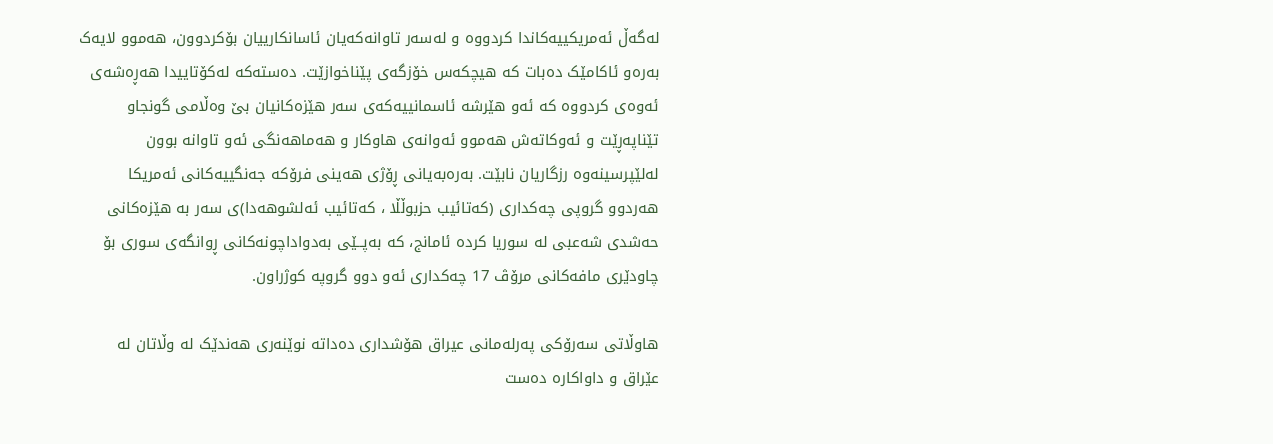له‌گه‌ڵ ئه‌مریکییه‌کاندا کردووه‌ و له‌سه‌ر تاوانه‌که‌یان ئاسانکارییان بۆکردوون، هه‌موو لایه‌ک به‌ره‌و ئاکامێک ده‌بات که‌ هیچکه‌س خۆزگه‌ى پێناخوازێت. ده‌سته‌که‌ له‌کۆتاییدا هه‌ڕه‌شه‌ى ئه‌وه‌ى کردووه‌ که‌ ئه‌و هێرشه‌ ئاسمانییه‌که‌ى سه‌ر هێزه‌کانیان بێ وه‌ڵامى گونجاو تێناپه‌ڕێت و ئه‌وکاته‌ش هه‌موو ئه‌وانه‌ى هاوکار و هه‌ماهه‌نگى ئه‌و تاوانه‌ بوون له‌لێپرسینه‌وه‌ رزگاریان نابێت. به‌ره‌به‌یانى ڕۆژى هه‌ینى فرۆکه‌ جه‌نگییه‌کانى ئه‌مریکا هه‌ردوو گروپى چه‌کدارى (که‌تائیب حزبوڵڵا ، که‌تائیب ئه‌لشوهه‌دا)ى سه‌ر به‌ هێزه‌کانى حه‌شدى شه‌عبى له‌ سوریا کرده‌ ئامانج، که‌ به‌پــێى به‌دواداچونه‌کانى ڕوانگه‌ى سورى بۆ چاودێرى مافه‌کانى مرۆڤ 17 چه‌کدارى ئه‌و دوو گروپه‌ کوژراون.

هاوڵاتى ‌سه‌رۆکى په‌رله‌مانى عیراق هۆشدارى ده‌داته‌ نوێنه‌رى هه‌ندێک له‌ وڵاتان له‌ عێراق و داواکاره‌ ده‌ست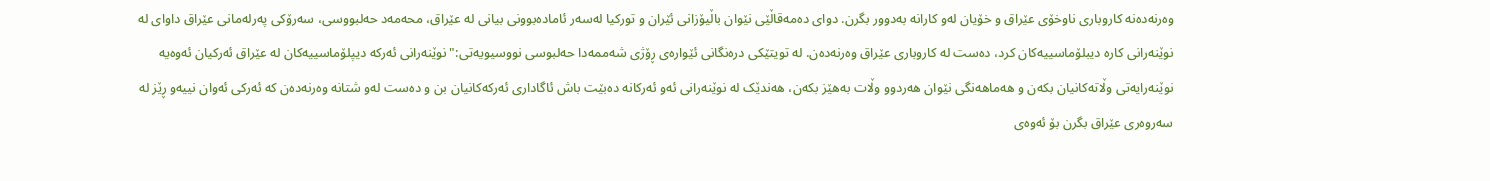وه‌رنه‌ده‌نه‌ کاروبارى ناوخۆى عێراق و خۆیان له‌و کارانه‌ به‌دوور بگرن. دواى ده‌مه‌قاڵێى نێوان باڵیۆزانى ئێران و تورکیا له‌سه‌ر ئاماده‌بوونى بیانى له‌ عێراق، محه‌مه‌د حه‌لبووسی، سه‌رۆکى په‌رله‌مانى عێراق داواى له‌ نوێنه‌رانى کاره‌ دیبلۆماسییه‌کان کرد، ده‌ست له‌ کاروبارى عێراق وه‌رنه‌ده‌ن. له‌ تویتێکى دره‌نگانى ئێواره‌ى ڕۆژى شه‌ممه‌دا حه‌لبوسى نووسیویه‌تی:"نوێنه‌رانى ئه‌رکه‌ دیپلۆماسییه‌کان له‌ عێراق ئه‌رکیان ئه‌وه‌یه‌ نوێنه‌رایه‌تى وڵاته‌کانیان بکه‌ن و هه‌ماهه‌نگى نێوان هه‌ردوو وڵات به‌هێز بکه‌ن، هه‌ندێک له‌ نوێنه‌رانى ئه‌و ئه‌رکانه‌ ده‌بێت باش ئاگادارى ئه‌رکه‌کانیان بن و ده‌ست له‌و شتانه‌ وه‌رنه‌ده‌ن که‌ ئه‌رکى ئه‌وان نییه‌و ڕێز له‌ سه‌روه‌رى عێراق بگرن بۆ ئه‌وه‌ى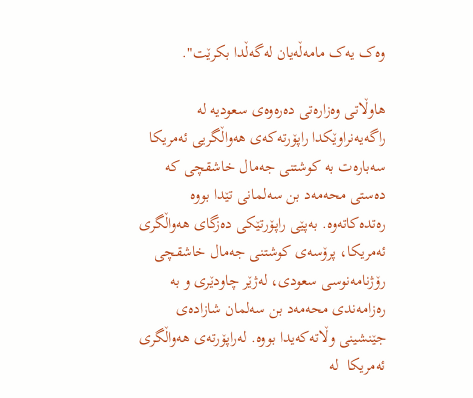وه‌ک یه‌ک مامه‌ڵه‌یان له‌گه‌ڵدا بکرێت".

هاوڵاتى ‌وه‌زاره‌تى ده‌ره‌وه‌ى سعودیه‌ له‌ راگه‌یه‌نراوێکدا راپۆرته‌که‌ى هه‌واڵگریى ئه‌مریکا سه‌باره‌ت به‌ کوشتنى جه‌مال خاشقچى که‌ ده‌ستى محه‌مه‌د بن سه‌لمانى تێدا بووه‌ ره‌تده‌کاته‌وه‌. به‌پێى راپۆرتێکى ده‌زگاى هه‌واڵگرى ئه‌مریکا، پرۆسه‌ى کوشتنى جه‌مال خاشقچى رۆژنامه‌نوسى سعودی، له‌ژێر چاودێرى و به‌ ره‌زامه‌ندى محه‌مه‌د بن سه‌لمان شازاده‌ى جێنشینى وڵاته‌که‌یدا بووه‌. له‌راپۆرته‌ى هه‌واڵگرى ئه‌مریکا  له‌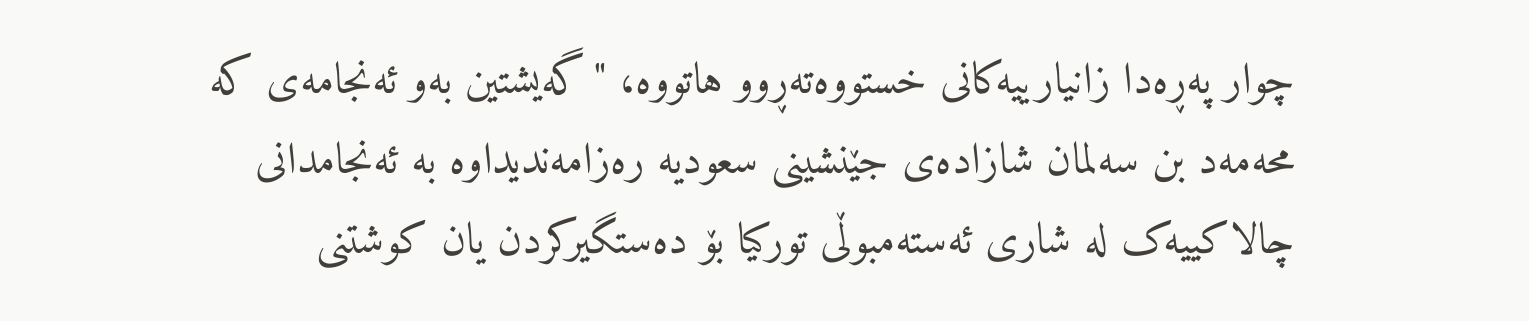چوار په‌ڕه‌دا زانیارییه‌کانى خستووه‌ته‌ڕوو هاتووه‌، "گه‌یشتین به‌و ئه‌نجامه‌ى که‌ محه‌مه‌د بن سه‌لمان شازاده‌ى جێنشینى سعودیه‌ ره‌زامه‌ندیداوه‌ به‌ ئه‌نجامدانى چالاکییه‌ک له‌ شارى ئه‌سته‌مبوڵى تورکیا بۆ ده‌ستگیرکردن یان کوشتنى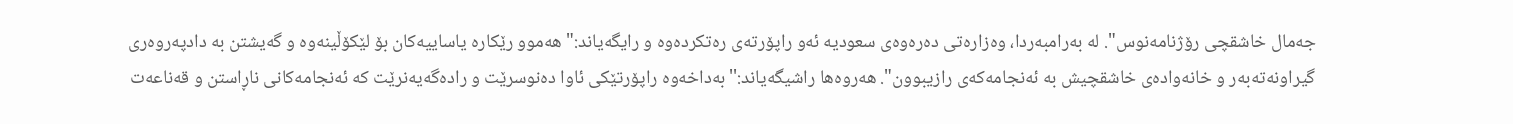جه‌مال خاشقچى رۆژنامه‌نوس". له‌ به‌رامبه‌ردا، وه‌زاره‌تى ده‌ره‌وه‌ى سعودیه‌ ئه‌و راپۆرته‌ى ره‌تکرده‌وه‌ و رایگه‌یاند:"هه‌موو رێکاره‌ یاساییه‌کان بۆ لێکۆڵینه‌وه‌ و گه‌یشتن به‌ دادپه‌روه‌رى گیراونه‌ته‌به‌ر و خانه‌واده‌ى خاشقچیش به‌ ئه‌نجامه‌که‌ى رازیبوون". هه‌روه‌ها راشیگه‌یاند:''به‌داخه‌وه‌ راپۆرتێکى ئاوا ده‌نوسرێت و راده‌گه‌یه‌نرێت که‌ ئه‌نجامه‌کانى ناڕاستن و قه‌ناعه‌ت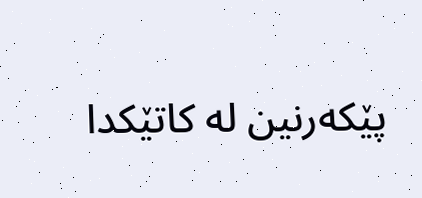پێکه‌رنین له‌ کاتێکدا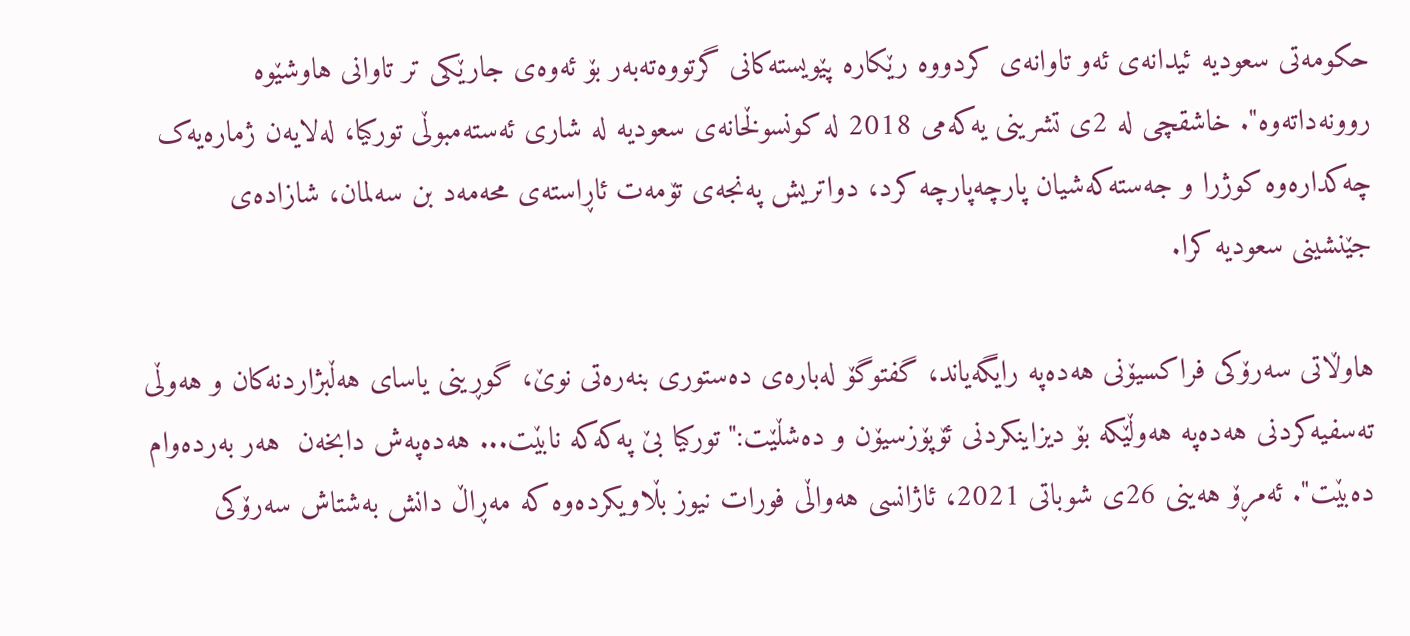حکومه‌تى سعودیه‌ ئیدانه‌ى ئه‌و تاوانه‌ى کردووه‌ رێکاره‌ پێویسته‌کانى گرتووه‌ته‌به‌ر بۆ ئه‌وه‌ى جارێکى تر تاوانى هاوشێوه‌ روونه‌داته‌وه‌". خاشقچى له‌ 2ى تشرینى یه‌که‌مى 2018 له‌ کونسوڵخانه‌ى سعودیه‌ له‌ شارى ئه‌سته‌مبوڵى تورکیا، له‌لایه‌ن ژماره‌یه‌ک چه‌کداره‌وه‌ کوژرا و جه‌سته‌که‌شیان پارچه‌پارچه‌ کرد، دواتریش په‌نجه‌ى تۆمه‌ت ئاڕاسته‌ى محه‌مه‌د بن سه‌لمان، شازاده‌ى جێنشینى سعودیه‌ کرا.

هاوڵاتى سه‌رۆکى فراکسیۆنى هه‌ده‌په‌ رایگه‌یاند، گفتوگۆ له‌باره‌ى ده‌ستورى بنه‌ره‌تى نوێ، گوڕینى یاساى هه‌ڵبژاردنه‌کان و هه‌وڵى ته‌سفیه‌کردنى هه‌ده‌په‌ هه‌وڵێکه‌ بۆ دیزاینکردنى ئۆپۆزسیۆن و ده‌شڵێت:" تورکیا بێ په‌که‌که‌ نابێت... هه‌ده‌په‌ش دابخه‌ن  هه‌ر به‌رده‌وام ده‌بێت". ئه‌مڕۆ هه‌ینى 26ى شوباتى 2021، ئاژانسى هه‌واڵى فورات نیوز بڵاویکرده‌وه‌ که‌ مه‌ڕاڵ دانش به‌شتاش سه‌رۆکى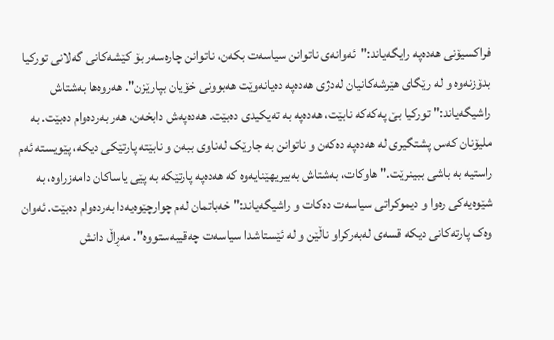فراکسیۆنى هه‌ده‌په‌ رایگه‌یاند:"ئه‌وانه‌ى ناتوانن سیاسه‌ت بکه‌ن، ناتوانن چاره‌سه‌ر بۆ کێشه‌کانى گه‌لانى تورکیا بدۆزنه‌وه‌ و له‌ رێگاى هێرشه‌کانیان له‌دژى هه‌ده‌په‌ ده‌یانه‌وێت هه‌بوونى خۆیان بپارێزن". هه‌روه‌ها به‌شتاش راشیگه‌یاند:" تورکیا بێ په‌که‌که‌ نابێت، هه‌ده‌په‌ به‌ ته‌یکیدى ده‌بێت. هه‌ده‌په‌ش دابخه‌ن، هه‌ر به‌رده‌وام ده‌بێت. به‌ ملیۆنان که‌س پشتگیرى له‌ هه‌ده‌په‌ ده‌که‌ن و ناتوانن به‌ جارێک له‌ناوى ببه‌ن و نابێته‌ پارتێکى دیکه‌، پێویسته‌ ئه‌م راستیه‌ به‌ باشى ببینرێت." هاوکات، به‌شتاش به‌بیریهێنایه‌وه‌ که‌ هه‌ده‌په‌ پارتێکه‌ به‌ پێى یاساکان دامه‌زراوه‌، به‌ شێوه‌یه‌کى ره‌وا و دیموکراتى سیاسه‌ت ده‌کات و راشیگه‌یاند:" خه‌باتمان له‌م چوارچێوه‌یه‌دا به‌رده‌وام ده‌بێت. ئه‌وان وه‌ک پارته‌کانى دیکه‌ قسه‌ى له‌به‌رکراو ناڵێن و له‌ ئێستاشدا سیاسه‌ت چه‌قیبه‌ستووه‌". مه‌ڕاڵ دانش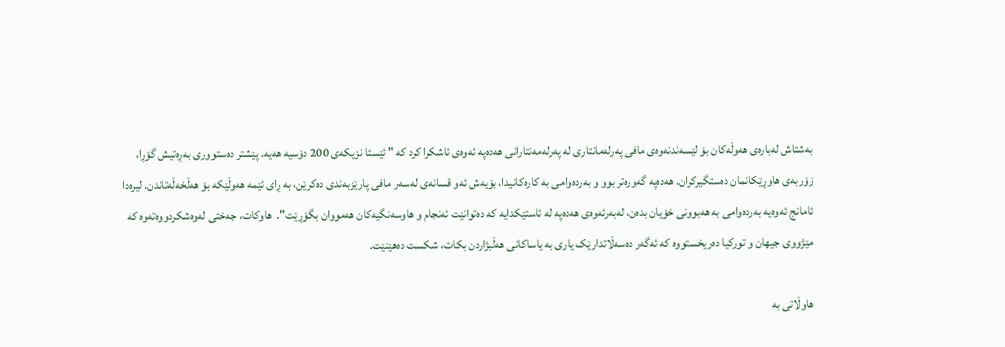به‌شتاش له‌باره‌ى هه‌وڵه‌کان بۆ لێسه‌ندنه‌وه‌ى مافى په‌رله‌مانتارى له‌ په‌رله‌مه‌نتارانى هه‌ده‌په‌ ئه‌وه‌ى ئاشکرا کرد که‌ " ئێستا نزیکه‌ى 200 دۆسیه‌ هه‌یه‌. پێشتر ده‌ستوورى به‌ڕه‌تیش گۆڕا، زۆربه‌ى هاوڕێکانمان ده‌ستگیرکران. هه‌ده‌په‌ گه‌وره‌تر بوو و به‌رده‌وامى به‌ کاره‌کانیدا، بۆیه‌ش ئه‌و قسانه‌ى له‌سه‌ر مافى پارێزبه‌ندى ده‌کرێن، به‌ ڕاى ئێمه‌ هه‌وڵێکه‌ بۆ هه‌ڵخه‌ڵه‌تاندن. لیره‌دا ئامانج ئه‌وه‌یه‌ به‌رده‌وامى به‌ هه‌بوونى خۆیان بده‌ن، له‌به‌رئه‌وه‌ى هه‌ده‌په‌ له‌ ئاستێکدایه‌ که‌ ده‌توانێت ئه‌نجام و هاوسه‌نگیه‌کان هه‌مووان بگۆڕێت".  هاوکات، جه‌ختى له‌وه‌شکردووه‌ته‌وه‌ که‌ مێژووى جیهان و تورکیا ده‌ریخستووه‌ که‌ ئه‌گه‌ر ده‌سه‌ڵاتدارێک یارى به‌ یاساکانى هه‌ڵبژاردن بکات، شکست ده‌هێنێت.

هاوڵاتى به‌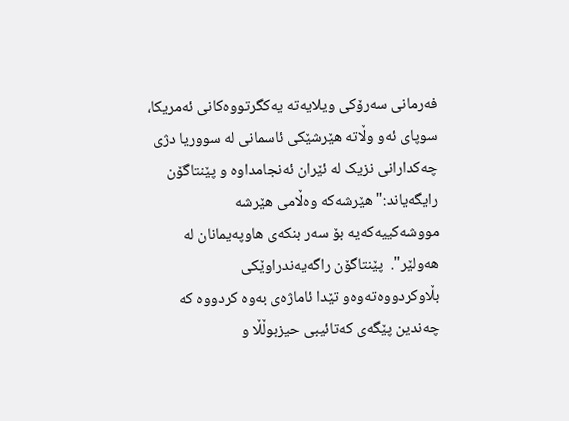فه‌رمانى سه‌رۆکى ویلایه‌ته‌ یه‌کگرتووه‌کانى ئه‌مریکا، سوپاى ئه‌و وڵاته‌ هێرشێکى ئاسمانى له‌ سووریا دژى چه‌کدارانى نزیک له‌ ئێران ئه‌نجامداوه‌ و پێنتاگۆن رایگه‌یاند:" هێرشه‌که‌ وه‌ڵامى هێرشه‌ مووشه‌کییه‌که‌یه‌ بۆ سه‌ر بنکه‌ى هاوپه‌یمانان له‌ هه‌ولێر".  پێنتاگۆن راگه‌یه‌ندراوێکى بڵاوکردووه‌ته‌وه‌و تێدا ئاماژه‌ى به‌وه‌ کردووه‌ که‌ چه‌ندین پێگه‌ى که‌تائیبى حیزبوڵڵا و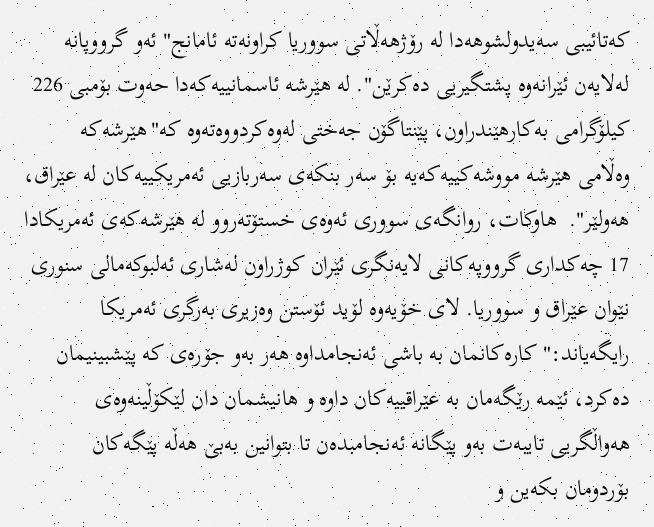که‌تائیبى سه‌یدولشوهه‌دا له‌ رۆژهه‌ڵاتى سووریا کراونه‌ته‌ ئامانج" ئه‌و گرووپانه‌ له‌لایه‌ن ئێرانه‌وه‌ پشتگیریى ده‌کرێن". له‌ هێرشه‌ ئاسمانییه‌که‌دا حه‌وت بۆمبى 226 کیلۆگرامى به‌کارهێندراون، پێنتاگۆن جه‌ختى له‌وه‌کردووه‌ته‌وه‌ که‌"هێرشه‌که‌ وه‌ڵامى هێرشه‌ مووشه‌کییه‌که‌یه‌ بۆ سه‌ر بنکه‌ى سه‌ربازیى ئه‌مریکییه‌کان له‌ عێراق، هه‌ولێر".  هاوکات، روانگه‌ى سوورى ئه‌وه‌ى خستۆته‌روو له‌ هێرشه‌که‌ى ئه‌مریکادا 17 چه‌کدارى گرووپه‌کانى لایه‌نگرى ئێران کوژراون له‌شارى ئه‌لبوکه‌مالى سنورى نێوان عێراق و سووریا. لاى خۆیه‌وه‌ لۆید ئۆستن وه‌زیرى به‌رگرى ئه‌مریکا رایگه‌یاند:" کاره‌کانمان به‌ باشى ئه‌نجامداوه‌ هه‌ر به‌و جۆره‌ى که‌ پێشبینیمان ده‌کرد، ئێمه‌ رێگه‌مان به‌ عێراقییه‌کان داوه‌ و هانیشمان دان لێکۆڵینه‌وه‌ى هه‌واڵگریى تایبه‌ت به‌و پێگانه‌ ئه‌نجامبده‌ن تا بتوانین به‌بێ هه‌ڵه‌ پێگه‌کان بۆردومان بکه‌ین و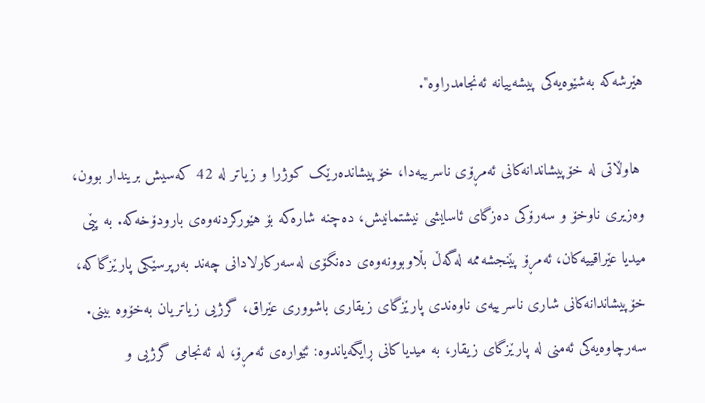هێرشه‌که‌ به‌شێوه‌یه‌کى پیشه‌ییانه‌ ئه‌نجامدراوه‌".

 هاوڵاتى له‌ خۆپیشاندانه‌کانى ئه‌مڕۆى ناسرییه‌دا، خۆپیشانده‌رێک کوژرا و زیاتر له‌ 42 که‌سیش بریندار بوون، وه‌زیرى ناوخۆ ‌و سه‌رۆکى ده‌زگاى ئاسایشى نیشتمانیش، ده‌چنه‌ شاره‌که‌ بۆ هێورکردنه‌وه‌ى بارودۆخه‌که‌. به‌ پێى میدیا عێراقییه‌کان، ئه‌مڕۆ پێنجشه‌ممه‌ له‌گه‌ڵ بڵاوبوونه‌وه‌ى ده‌نگۆى له‌سه‌رکارلادانى چه‌ند به‌رپرسێکى پارێزگاکه‌، خۆپیشاندانه‌کانى شارى ناسرییه‌ى ناوه‌ندى پارێزگاى زیقارى باشوورى عێراق، گرژیى زیاتریان به‌خۆوه‌ بینی. سه‌رچاوه‌‌یه‌کى ئه‌منى له‌ پارێزگاى زیقار، به‌ میدیاکانى ڕایگه‌یاندوه‌: ئێواره‌ى ئه‌مڕۆ، له‌ ‌ئه‌نجامى گرژیى و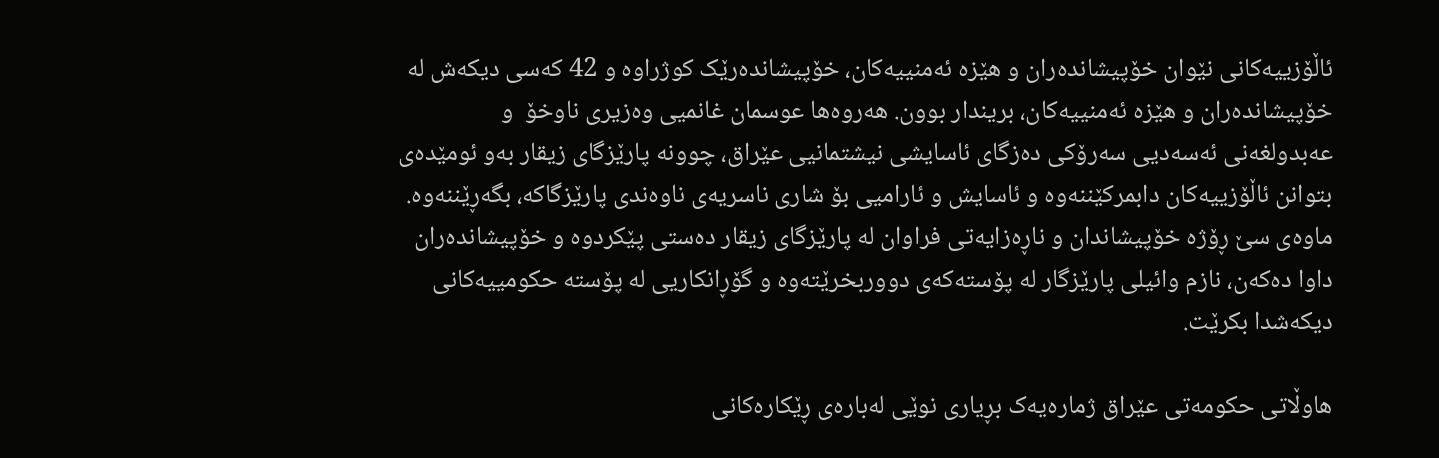ئاڵۆزییه‌کانى ‌نێوان خۆپیشانده‌ران و هێزه‌ ئه‌منییه‌کان، خۆپیشانده‌رێک کوژراوه‌ و 42 که‌سى دیکه‌ش له‌ خۆپیشانده‌ران و هێزه‌ ئه‌منییه‌کان، بریندار بوون. هه‌روه‌ها عوسمان غانمیى وه‌زیرى ناوخۆ  ‌و عه‌بدولغه‌نى ئه‌سه‌دیى سه‌رۆکى ده‌زگاى ئاسایشى نیشتمانیى عێراق، چوونه‌ پارێزگاى زیقار به‌و ئومێده‌ى بتوانن ئاڵۆزییه‌کان دابمرکێننه‌وه‌ ‌و ئاسایش ‌و ئارامیى بۆ شارى ناسریه‌ى ناوه‌ندى پارێزگاکه‌، بگه‌ڕێننه‌وه‌. ماوه‌ى سێ ڕۆژه‌ خۆپیشاندان و ناڕه‌زایه‌تى فراوان له‌ پارێزگاى زیقار ده‌ستى پێکردوه‌ و خۆپیشانده‌ران داوا ده‌که‌ن، نازم وائیلى پارێزگار له‌ پۆسته‌که‌ى دووربخرێته‌وه‌ و گۆڕانکاریى له‌ پۆسته‌ حکومییه‌کانى دیکه‌شدا بکرێت.

هاوڵاتى حکومه‌تى عێراق ژماره‌یه‌ک بڕیارى نوێى له‌باره‌ى ڕێکاره‌کانى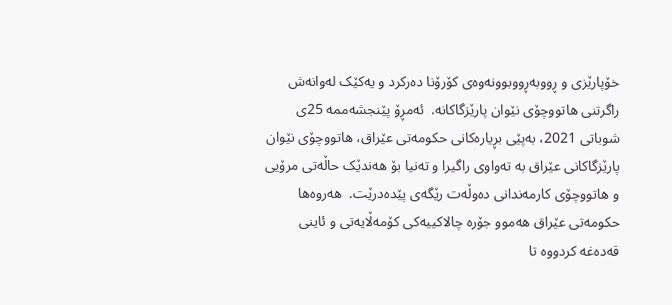خۆپارێزى و ڕووبه‌ڕووبوونه‌وه‌ى کۆرۆنا ده‌رکرد و یه‌کێک له‌وانه‌ش راگرتنى هاتووچۆى نێوان پارێزگاکانه‌.  ئه‌مڕۆ پێنجشه‌ممه‌ 25ى شوباتى 2021، به‌پێى بڕیاره‌کانى حکومه‌تى عێراق، هاتووچۆى نێوان پارێزگاکانى عێراق به‌ ته‌واوى راگیرا و ته‌نیا بۆ هه‌ندێک حاڵه‌تى مرۆیى و هاتووچۆى کارمه‌ندانى ده‌وڵه‌ت رێگه‌ى پێده‌درێت.  هه‌روه‌ها حکومه‌تى عێراق هه‌موو جۆره‌ چالاکییه‌کى کۆمه‌ڵایه‌تى و ئاینى قه‌ده‌غه‌ کردووه‌ تا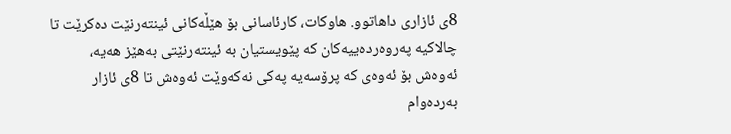8ى ئازارى داهاتوو. هاوکات، کارئاسانى بۆ هێڵه‌کانى ئینته‌رنێت ده‌کرێت تا چالاکیه‌ په‌روه‌رده‌ییه‌کان که‌ پێویستیان به‌ ئینته‌رنێتى به‌هێز هه‌یه‌، ئه‌وه‌ش بۆ ئه‌وه‌ى که‌ پرۆسه‌یه‌ په‌کى نه‌که‌وێت ئه‌وه‌ش تا 8ى ئازار به‌رده‌وام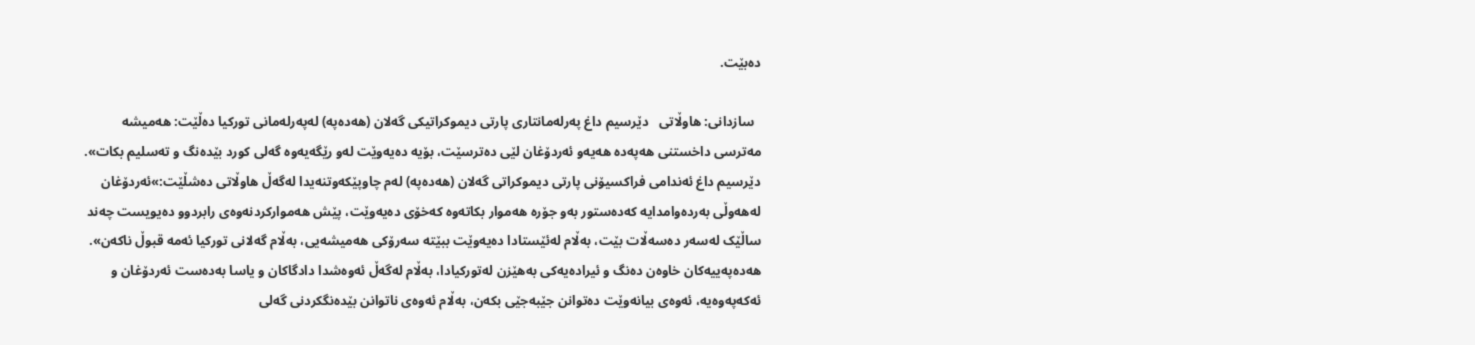ده‌بێت.

  سازدانى: هاوڵاتى   دێرسیم داغ په‌رله‌مانتارى پارتى دیموکراتیکى گه‌لان (هه‌ده‌په‌) له‌په‌رله‌مانى تورکیا ده‌ڵێت: هه‌میشه‌ مه‌ترسى داخستنى هه‌په‌ده‌ هه‌یه‌و ئه‌ردۆغان لێى ده‌ترسێت، بۆیه‌ ده‌یه‌وێت له‌و رێگه‌یه‌وه‌ گه‌لى کورد بێده‌نگ و ته‌سلیم بکات». دێرسیم داغ ئه‌ندامى فراکسیۆنى پارتى دیموکراتى گه‌لان (هه‌ده‌په‌) له‌م چاوپێکه‌وتنه‌یدا له‌گه‌ڵ هاوڵاتى ده‌شڵێت:»ئه‌ردۆغان له‌هه‌وڵى به‌رده‌وامدایه‌ که‌ده‌ستور به‌و جۆره‌ هه‌موار بکاته‌وه‌ که‌خۆى ده‌یه‌وێت، پێش هه‌موارکردنه‌وه‌ى رابردوو ده‌یویست چه‌ند ساڵێک له‌سه‌ر ده‌سه‌ڵات بێت، به‌ڵام له‌ئێستادا ده‌یه‌وێت ببێته‌ سه‌رۆکى هه‌میشه‌یی، به‌ڵام گه‌لانى تورکیا ئه‌مه‌ قبوڵ ناکه‌ن».   هه‌ده‌په‌ییه‌کان خاوه‌ن ده‌نگ و ئیراده‌یه‌کى به‌هێزن له‌تورکیادا، به‌ڵام له‌گه‌ڵ ئه‌وه‌شدا دادگاکان و یاسا به‌ده‌ست ئه‌ردۆغان و ئه‌که‌په‌وه‌یه‌، ئه‌وه‌ى بیانه‌وێت ده‌توانن جێبه‌جێى بکه‌ن، به‌ڵام ئه‌وه‌ى ناتوانن بێده‌نگکردنى گه‌لى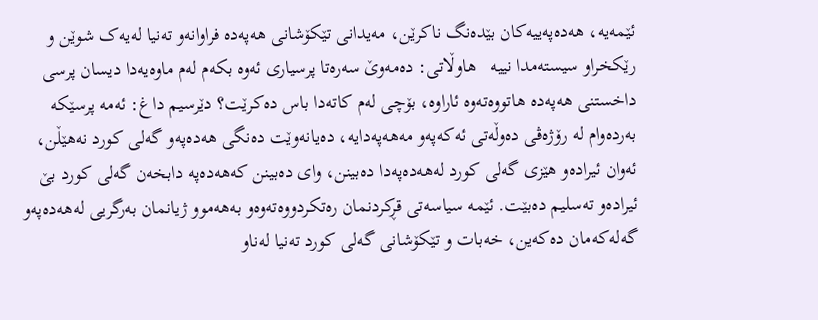ئێمه‌یه‌، هه‌ده‌په‌ییه‌کان بێده‌نگ ناکرێن، مه‌یدانى تێکۆشانى هه‌په‌ده‌ فراوانه‌و ته‌نیا له‌یه‌ک شوێن و رێکخراو سیسته‌مدا نییه   ‌هاوڵاتى: ده‌مه‌وێ سه‌ره‌تا پرسیارى ئه‌وه‌ بکه‌م له‌م ماوه‌یه‌دا دیسان پرسى داخستنى هه‌په‌ده‌ هاتووه‌ته‌وه‌ ئاراوه‌، بۆچى له‌م کاته‌دا باس ده‌کرێت؟ دێرسیم داغ: ئه‌مه‌ پرسێکه‌ به‌رده‌وام له‌ رۆژه‌ڤى ده‌وڵه‌تى ئه‌که‌په‌و مه‌هه‌په‌دایه‌، ده‌یانه‌وێت ده‌نگى هه‌ده‌په‌و گه‌لى کورد نه‌هێڵن، ئه‌وان ئیراده‌و هێزى گه‌لى کورد له‌هه‌ده‌په‌دا ده‌بینن، واى ده‌بینن که‌هه‌ده‌په‌ دابخه‌ن گه‌لى کورد بێ ئیراده‌و ته‌سلیم ده‌بێت. ئێمه‌ سیاسه‌تى قڕکردنمان ره‌تکردووه‌ته‌وه‌و به‌هه‌موو ژیانمان به‌رگریى له‌هه‌ده‌په‌و گه‌له‌که‌مان ده‌که‌ین، خه‌بات و تێکۆشانى گه‌لى کورد ته‌نیا له‌ناو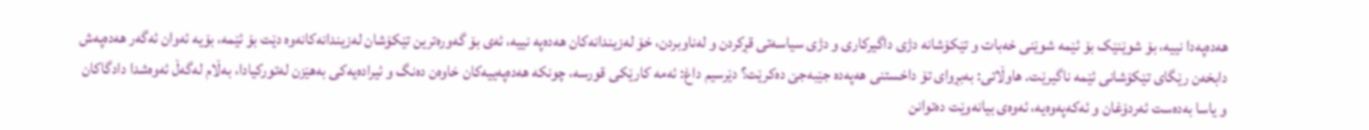هه‌ده‌په‌دا نییه‌، بۆ شوێنێک بۆ ئێمه‌ شوێنى خه‌بات و تێکۆشانه‌ دژى داگیرکارى و دژى سیاسه‌تى قڕکردن و له‌ناوبردن، خۆ له‌زیندانه‌کان هه‌ده‌په‌ نییه‌، ئه‌ى بۆ گه‌وره‌ترین تێکۆشان له‌زیندانه‌کانه‌وه‌ دێت بۆ ئێمه‌، بۆیه‌ ئه‌وان ئه‌گه‌ر هه‌ده‌په‌ش دابخه‌ن رێگاى تێکۆشانى ئێمه‌ ناگیرێت. هاوڵاتى: به‌بڕواى تۆ داخستنى هه‌په‌ده‌ جێبه‌جێ ده‌کرێت؟ دێرسیم داغ: ئه‌مه‌ کارێکى قورسه‌، چونکه‌ هه‌ده‌په‌ییه‌کان خاوه‌ن ده‌نگ و ئیراده‌یه‌کى به‌هێزن له‌تورکیادا، به‌ڵام له‌گه‌ڵ ئه‌وه‌شدا دادگاکان و یاسا به‌ده‌ست ئه‌ردۆغان و ئه‌که‌په‌وه‌یه‌، ئه‌وه‌ى بیانه‌وێت ده‌توانن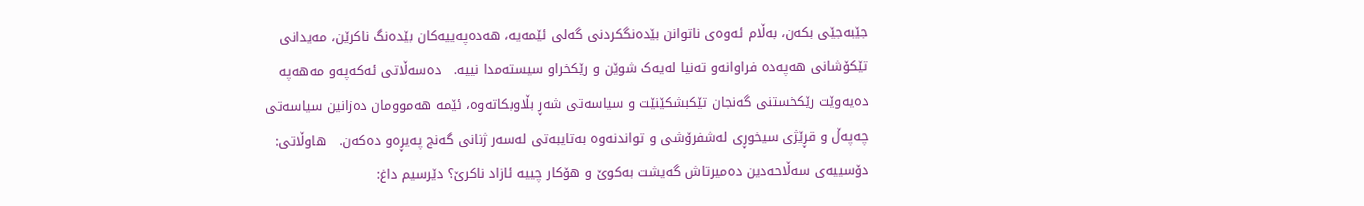جێبه‌جێى بکه‌ن، به‌ڵام ئه‌وه‌ى ناتوانن بێده‌نگکردنى گه‌لى ئێمه‌یه‌، هه‌ده‌په‌ییه‌کان بێده‌نگ ناکرێن، مه‌یدانى تێکۆشانى هه‌په‌ده‌ فراوانه‌و ته‌نیا له‌یه‌ک شوێن و رێکخراو سیسته‌مدا نییه‌.   ده‌سه‌ڵاتى ئه‌که‌په‌و مه‌هه‌په‌ ده‌یه‌وێت رێکخستنى گه‌نجان تێکبشکێنێت و سیاسه‌تى شه‌ڕ بڵاوبکاته‌وه‌، ئێمه‌ هه‌موومان ده‌زانین سیاسه‌تى چه‌په‌ڵ و قڕێژى سیخوڕی له‌شفرۆشى و تواندنه‌وه‌ به‌تایبه‌تى له‌سه‌ر ژنانى گه‌نج په‌یڕه‌و ده‌که‌ن.   هاوڵاتى: دۆسییه‌ى سه‌ڵاحه‌دین ده‌میرتاش گه‌یشت به‌کوێ و هۆکار چییه‌ ئازاد ناکرێ؟ دێرسیم داغ: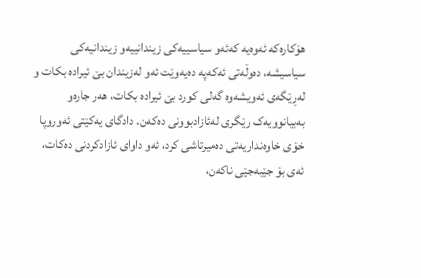هۆکاره‌که‌ ئه‌وه‌یه‌ که‌ئه‌و سیاسییه‌کى زیندانییه‌و زیندانیه‌کى سیاسیشه‌، ده‌وڵه‌تى ئه‌که‌په‌ ده‌یه‌وێت ئه‌و له‌زیندان بێ ئیراده‌ بکات و له‌ڕێگه‌ى ئه‌ویشه‌وه‌ گه‌لى کورد بێ ئیراده‌ بکات، هه‌ر جاره‌و به‌بیانوویه‌ک رێگرى له‌ئازادبوونى ده‌که‌ن. دادگاى یه‌کێتى ئه‌وروپا خۆى خاوه‌نداریه‌تى ده‌میرتاشى کرد، ئه‌و داواى ئازادکردنى ده‌کات، ئه‌ى بۆ جێبه‌جێى ناکه‌ن،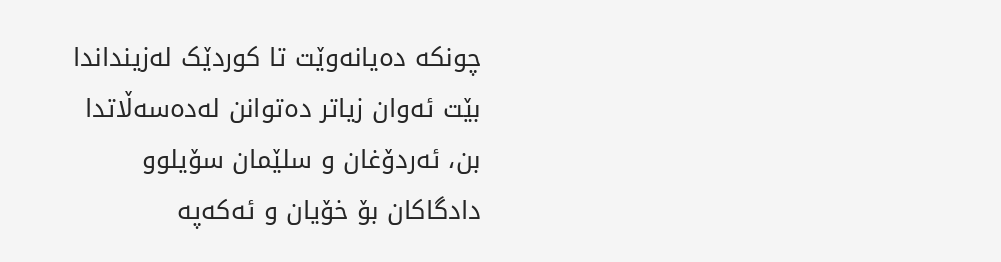چونکه‌ ده‌یانه‌وێت تا کوردێک له‌زینداندا بێت ئه‌وان زیاتر ده‌توانن له‌ده‌سه‌ڵاتدا بن، ئه‌ردۆغان و سلێمان سۆیلوو دادگاکان بۆ خۆیان و ئه‌که‌په‌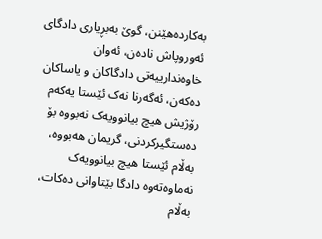به‌کارده‌هێنن، گوێ به‌بڕیارى دادگاى ئه‌وروپاش ناده‌ن، ئه‌وان خاوه‌ندارییه‌تى دادگاکان و یاساکان ده‌که‌ن، ئه‌گه‌رنا نه‌ک ئێستا یه‌که‌م رۆژیش هیچ بیانوویه‌ک نه‌بووه‌ بۆ ده‌ستگیرکردنی، گریمان هه‌بووه‌، به‌ڵام ئێستا هیچ بیانوویه‌ک نه‌ماوه‌ته‌وه‌ دادگا بێتاوانى ده‌کات، به‌ڵام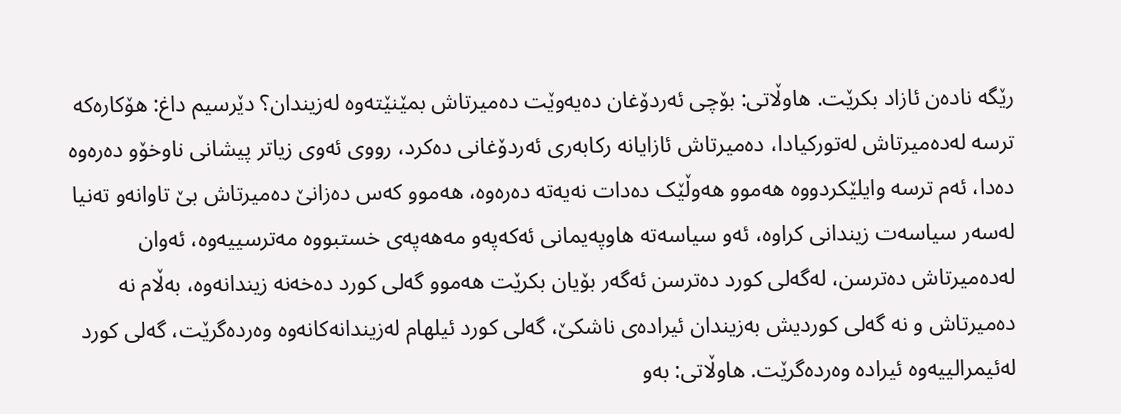رێگه‌ ناده‌ن ئازاد بکرێت. هاوڵاتى: بۆچى ئه‌ردۆغان ده‌یه‌وێت ده‌میرتاش بمێنێته‌وه‌ له‌زیندان؟ دێرسیم داغ: هۆکاره‌که‌ ترسه‌ له‌ده‌میرتاش له‌تورکیادا، ده‌میرتاش ئازایانه‌ رکابه‌رى ئه‌ردۆغانى ده‌کرد، رووى ئه‌وى زیاتر پیشانى ناوخۆو ده‌ره‌وه‌ ده‌دا، ئه‌م ترسه‌ وایلێکردووه‌ هه‌موو هه‌وڵێک ده‌دات نه‌یه‌ته‌ ده‌ره‌وه‌، هه‌موو که‌س ده‌زانێ ده‌میرتاش بێ تاوانه‌و ته‌نیا له‌سه‌ر سیاسه‌ت زیندانی کراوه‌، ئه‌و سیاسه‌ته‌ هاوپه‌یمانى ئه‌که‌په‌و مه‌هه‌په‌ى خستبووه‌ مه‌ترسییه‌وه‌، ئه‌وان له‌ده‌میرتاش ده‌ترسن، له‌گه‌لى کورد ده‌ترسن ئه‌گه‌ر بۆیان بکرێت هه‌موو گه‌لى کورد ده‌خه‌نه‌ زیندانه‌وه‌، به‌ڵام نه‌ ده‌میرتاش و نه‌ گه‌لى کوردیش به‌زیندان ئیراده‌ى ناشکێ، گه‌لى کورد ئیلهام له‌زیندانه‌کانه‌وه‌ وه‌رده‌گرێت، گه‌لى کورد له‌ئیمرالییه‌وه‌ ئیراده‌ وه‌رده‌گرێت. هاوڵاتى: به‌و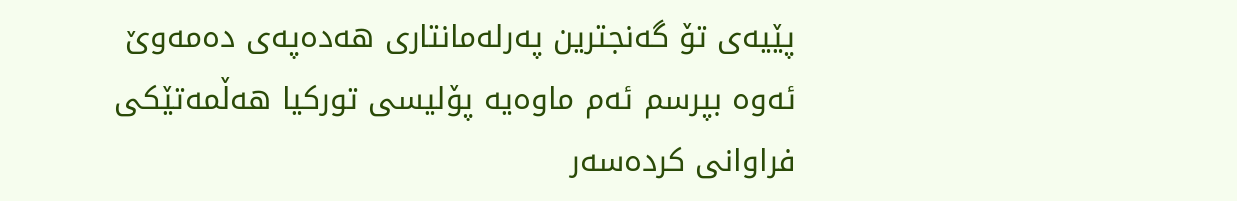پێیه‌ى تۆ گه‌نجترین په‌رله‌مانتارى هه‌ده‌په‌ى ده‌مه‌وێ ئه‌وه‌ بپرسم ئه‌م ماوه‌یه‌ پۆلیسى تورکیا هه‌ڵمه‌تێکى فراوانى کرده‌سه‌ر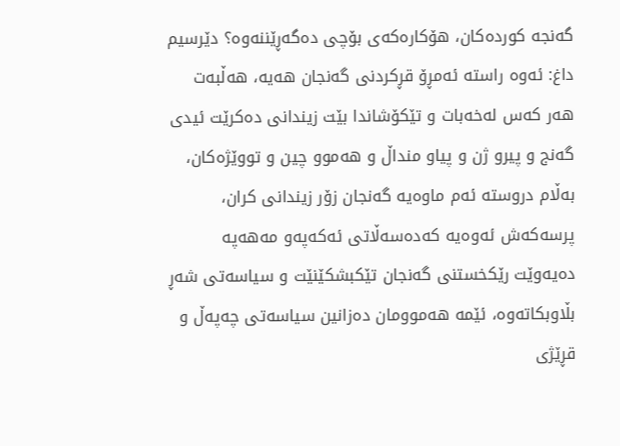گه‌نجه‌ کورده‌کان، هۆکاره‌که‌ى بۆچى ده‌گه‌ڕێننه‌وه‌؟ دێرسیم داغ: ئه‌وه‌ راسته‌ ئه‌مڕۆ قڕکردنى گه‌نجان هه‌یه‌، هه‌ڵبه‌ت هه‌ر که‌س له‌خه‌بات و تێکۆشاندا بێت زیندانى ده‌کرێت ئیدى گه‌نج و پیرو ژن و پیاو منداڵ و هه‌موو چین و تووێژه‌کان، به‌ڵام دروسته‌ ئه‌م ماوه‌یه‌ گه‌نجان زۆر زیندانى کران، پرسه‌که‌ش ئه‌وه‌یه‌ که‌ده‌سه‌ڵاتى ئه‌که‌په‌و مه‌هه‌په‌ ده‌یه‌وێت رێکخستنى گه‌نجان تێکبشکێنێت و سیاسه‌تى شه‌ڕ بڵاوبکاته‌وه‌، ئێمه‌ هه‌موومان ده‌زانین سیاسه‌تى چه‌په‌ڵ و قڕێژى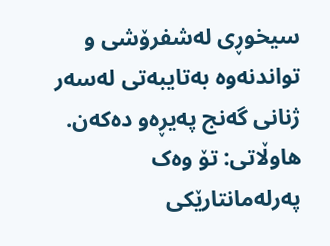سیخوڕی له‌شفرۆشى و تواندنه‌وه‌ به‌تایبه‌تى له‌سه‌ر ژنانى گه‌نج په‌یڕه‌و ده‌که‌ن. هاوڵاتى: تۆ وه‌ک په‌رله‌مانتارێکى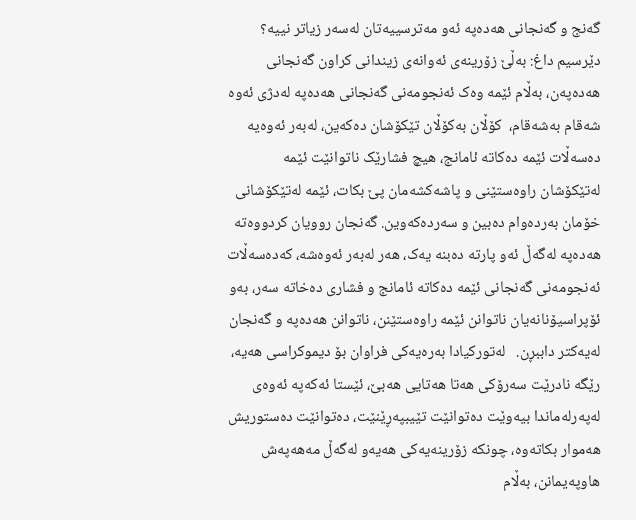گه‌نج و گه‌نجانى هه‌ده‌په‌ ئه‌و مه‌ترسییه‌تان له‌سه‌ر زیاتر نییه‌؟ دێرسیم داغ: به‌ڵێ زۆرینه‌ى ئه‌وانه‌ى زیندانى کراون گه‌نجانى هه‌ده‌په‌ن، به‌ڵام ئێمه‌ وه‌ک ئه‌نجومه‌نى گه‌نجانى هه‌ده‌په‌ له‌دژى ئه‌وه‌  شه‌قام به‌شه‌قام،  کۆڵان به‌کۆڵان تێکۆشان ده‌که‌ین، له‌به‌ر ئه‌وه‌یه‌ ده‌سه‌ڵات ئێمه‌ ده‌کاته‌ ئامانج، هیچ فشارێک ناتوانێت ئێمه‌ له‌تێکۆشان راوه‌ستێنی و پاشه‌کشه‌مان پێ بکات، ئێمه‌ له‌تێکۆشانى خۆمان به‌رده‌وام ده‌بین و سه‌رده‌که‌وین. گه‌نجان روویان کردووه‌ته‌ هه‌ده‌په‌ له‌گه‌ڵ ئه‌و پارته‌ ده‌بنه‌ یه‌ک، هه‌ر له‌به‌ر ئه‌وه‌شه‌، که‌ده‌سه‌ڵات ئه‌نجومه‌نى گه‌نجانى ئێمه‌ ده‌کاته‌ ئامانج و فشارى ده‌خاته‌ سه‌ر، به‌و ئۆپراسیۆنانه‌یان ناتوانن ئێمه‌ راوەستێنن، ناتوانن هه‌ده‌په‌ و گه‌نجان له‌یه‌کتر داببڕن.   له‌تورکیادا به‌ره‌یه‌کى فراوان بۆ دیموکراسى هه‌یه‌، رێگه‌ نادرێت سه‌رۆکى هه‌تا هه‌تایى هه‌بێ، ئێستا ئه‌که‌په‌ ئه‌وه‌ى له‌په‌رله‌ماندا بیه‌وێت ده‌توانێت تێیبپه‌ڕێنێت، ده‌توانێت ده‌ستوریش هه‌موار بکاته‌وه‌، چونکه‌ زۆرینه‌یه‌کى هه‌یه‌و له‌گه‌ڵ مه‌هه‌په‌ش هاوپه‌یمانن، به‌ڵام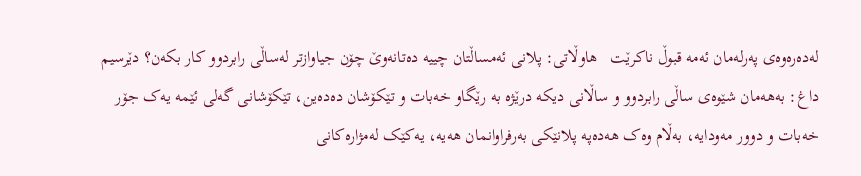له‌ده‌ره‌وه‌ى په‌رله‌مان ئه‌مه‌ قبوڵ ناکرێت   ‌هاوڵاتى: پلانى ئه‌مساڵتان چییه‌ ده‌تانه‌وێ چۆن جیاوازتر له‌ساڵى رابردوو کار بکه‌ن؟ دێرسیم داغ: به‌هه‌مان شێوه‌ى ساڵى رابردوو و ساڵانى دیکه‌ درێژه‌ به‌ رێگاو خه‌بات و تێکۆشان ده‌ده‌ین، تێکۆشانى گه‌لى ئێمه‌ یه‌ک جۆر خه‌بات و دوور مه‌ودایه‌، به‌ڵام وه‌ک هه‌ده‌په‌ پلانێکى به‌رفراوانمان هه‌یه‌، یه‌کێک له‌مژاره‌کانى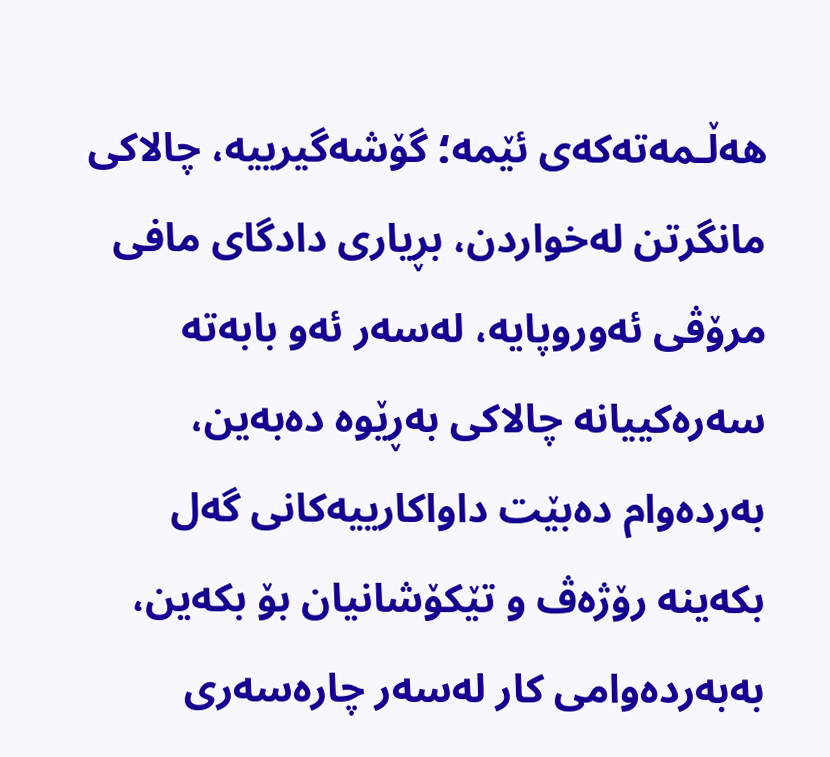هه‌ڵـمه‌ته‌که‌ى ئێمه‌؛ گۆشەگیرییه‌، چالاکى مانگرتن له‌خواردن، بڕیارى دادگاى مافى مرۆڤى ئه‌وروپایه‌، له‌سه‌ر ئه‌و بابه‌ته‌ سه‌ره‌کییانه‌ چالاکى به‌ڕێوه‌ ده‌به‌ین، به‌رده‌وام ده‌بێت داواکارییه‌کانى گه‌ل بکه‌ینه‌ رۆژه‌ڤ و تێکۆشانیان بۆ بکه‌ین، به‌به‌رده‌وامى کار له‌سه‌ر چارەسه‌رى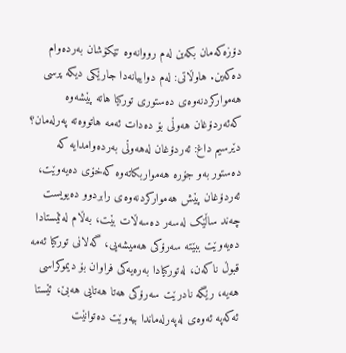دۆزه‌که‌مان بکه‌ین له‌م رووانه‌وه‌ تێکۆشان به‌رده‌وام ده‌که‌ین. هاوڵاتى: له‌م دواییانه‌دا جارێکى دیکه‌ پرسى هه‌موارکردنه‌وه‌ى ده‌ستورى تورکیا هاته‌ پێشه‌وه‌ که‌ئه‌ردۆغان هه‌وڵى بۆ ده‌دات ئه‌مه‌ هاتووه‌ته‌ په‌رله‌مان؟ دێرسیم داغ: ئه‌ردۆغان له‌هه‌وڵى به‌رده‌وامدایه‌ که‌ ده‌ستور به‌و جۆره‌ هه‌مواربکاته‌وه‌ که‌خۆى ده‌یه‌وێت، ئه‌ردۆغان پێش هه‌موارکردنه‌وه‌ى رابردوو ده‌یویست چه‌ند ساڵێک له‌سه‌ر ده‌سه‌ڵات بێت، به‌ڵام له‌ئێستادا ده‌یه‌وێت ببێته‌ سه‌رۆکى هه‌میشه‌یی، گه‌لانى تورکیا ئه‌مه‌ قبوڵ ناکه‌ن، له‌تورکیادا به‌ره‌یه‌کى فراوان بۆ دیموکراسى هه‌یه‌، رێگه‌ نادرێت سه‌رۆکى هه‌تا هه‌تایى هه‌بێ، ئێستا ئه‌که‌په‌ ئه‌وه‌ى له‌په‌رله‌ماندا بیه‌وێت ده‌توانێت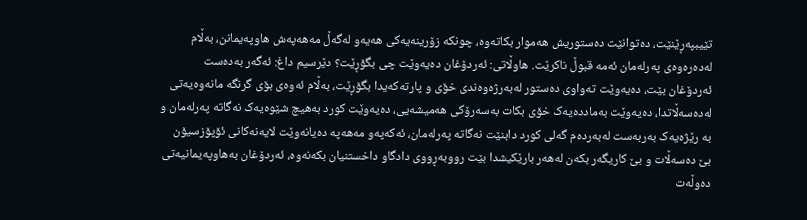تێیبپه‌ڕێنێت، ده‌توانێت ده‌ستوریش هه‌موار بکاته‌وه‌، چونکه‌ زۆرینه‌یه‌کى هه‌یه‌و له‌گه‌ڵ مه‌هه‌په‌ش هاوپه‌یمانن، به‌ڵام له‌ده‌ره‌وه‌ى په‌رله‌مان ئه‌مه‌ قبوڵ ناکرێت. هاوڵاتى: ئه‌ردۆغان ده‌یه‌وێت چى بگۆڕێت؟ دێرسیم داغ: ئه‌گه‌ر به‌ده‌ست ئه‌ردۆغان بێت، ده‌یه‌وێت ته‌واوى ده‌ستور له‌به‌رژه‌وه‌ندى خۆى و پارته‌که‌یدا بگۆڕێت، به‌ڵام ئه‌وه‌ى بۆى گرنگه‌ مانه‌وه‌یه‌تى له‌ده‌سه‌ڵاتدا، ده‌یه‌وێت به‌مادده‌یه‌ک خۆى بکات به‌سه‌رۆکى هه‌میشه‌یی، ده‌یه‌وێت کورد به‌هیچ شێوه‌یه‌ک نه‌گاته‌ په‌رله‌مان و به‌ رێژه‌یه‌ک به‌ربه‌ست له‌به‌رده‌م گه‌لى کورد دابنێت نه‌گاته‌ په‌رله‌مان، ئه‌که‌په‌و مه‌هه‌په‌ ده‌یانه‌وێت لایه‌نه‌کانى ئۆپۆزسیۆن بێ ده‌سه‌ڵات و بێ کاریگه‌ر بکه‌ن له‌هه‌ر بارێکیشدا بێت رووبه‌ڕووى دادگاو داخستنیان بکه‌نه‌وه‌، ئه‌ردۆغان به‌هاوپه‌یمانیه‌تى ده‌وڵه‌ت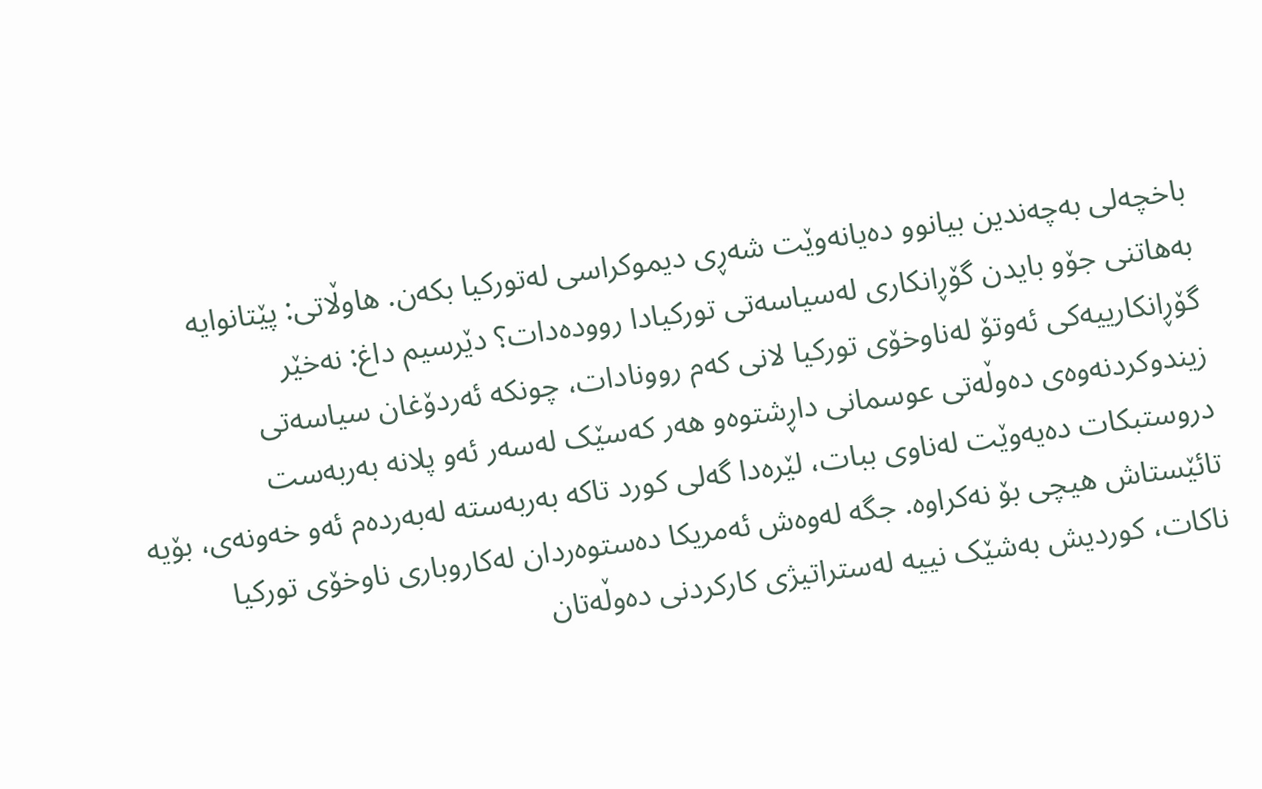باخچه‌لى به‌چه‌ندین بیانوو ده‌یانه‌وێت شه‌ڕى دیموکراسى له‌تورکیا بکه‌ن. هاوڵاتى: پێتانوایه‌ به‌هاتنى جۆو بایدن گۆڕانکارى له‌سیاسه‌تى تورکیادا رووده‌دات؟ دێرسیم داغ: نه‌خێر گۆڕانکارییه‌کى ئه‌وتۆ له‌ناوخۆى تورکیا لانى که‌م روونادات، چونکه‌ ئه‌ردۆغان سیاسه‌تى زیندوکردنه‌وه‌ى ده‌وڵه‌تى عوسمانى داڕشتوه‌و هه‌ر که‌سێک له‌سه‌ر ئه‌و پلانه‌ به‌ربه‌ست دروستبکات ده‌یه‌وێت له‌ناوى ببات، لێره‌دا گه‌لى کورد تاکه‌ به‌ربه‌سته‌ له‌به‌رده‌م ئه‌و خه‌ونه‌ى، بۆیه‌ تائێستاش هیچى بۆ نه‌کراوه‌. جگه‌ له‌وه‌ش ئه‌مریکا ده‌ستوه‌ردان له‌کاروبارى ناوخۆى تورکیا ناکات، کوردیش به‌شێک نییه‌ له‌ستراتیژى کارکردنى ده‌وڵه‌تان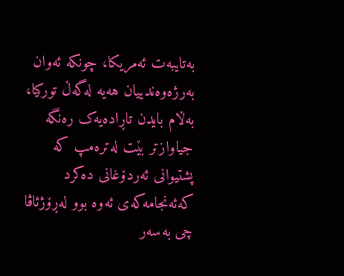به‌تایبه‌ت ئه‌مریکا، چونکه‌ ئه‌وان به‌رژه‌وه‌ندییان هه‌یه‌ له‌گه‌ڵ تورکیا، به‌ڵام بایدن تاڕاده‌یه‌ک ره‌نگه‌ جیاوازتر بێت له‌تره‌مپ که‌ پشتیوانى ئه‌ردۆغانى ده‌کرد که‌ئه‌نجامه‌که‌ى ئه‌وه‌ بوو له‌ڕۆژئاڤا چى به‌سه‌ر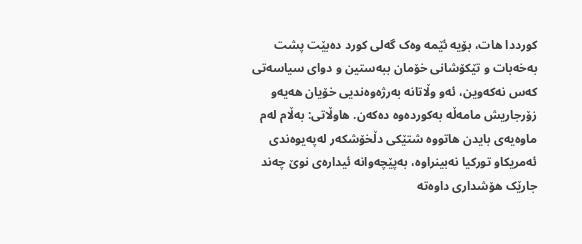کورددا هات، بۆیه‌ ئێمه‌ وه‌ک گه‌لى کورد ده‌بێت پشت به‌خه‌بات و تێکۆشانى خۆمان ببه‌ستین و دواى سیاسه‌تى که‌س نه‌که‌وین، ئه‌و وڵاتانه‌ به‌رژه‌وه‌ندیى خۆیان هه‌یه‌و زۆرجاریش مامه‌ڵه‌ به‌کورده‌وه‌ ده‌که‌ن. هاوڵاتى: به‌ڵام له‌م ماوه‌یه‌ى بایدن هاتووه‌ شتێکى دڵخۆشکه‌ر له‌په‌یوه‌ندى ئه‌مریکاو تورکیا نه‌بینراوه‌، به‌پێچه‌وانه‌ ئیداره‌ى نوێ چه‌ند جارێک هۆشدارى داوه‌ته‌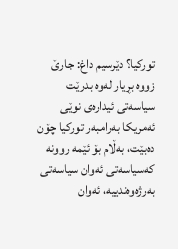تورکیا؟ دێرسیم داغ: جارێ زووه‌ بڕیار له‌وه‌ بدرێت سیاسه‌تى ئیداره‌ى نوێى ئه‌مریکا به‌رامبه‌ر تورکیا چۆن ده‌بێت، به‌ڵام بۆ ئێمه‌ روونه‌ که‌سیاسه‌تى ئه‌وان سیاسه‌تى به‌رژه‌وه‌ندییه‌، ئه‌وان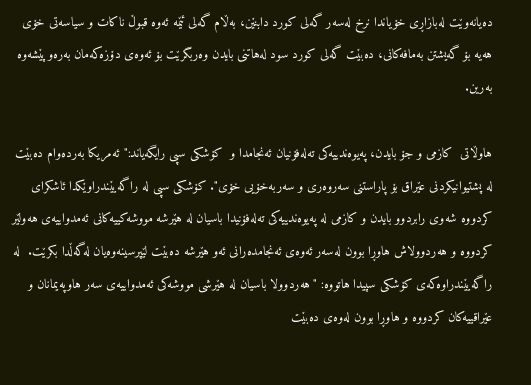ده‌یانه‌وێت له‌بازاڕى خۆیاندا نرخ له‌سه‌ر گه‌لى کورد دابنێن، به‌ڵام گه‌لى ئێمه‌ ئه‌وه‌ قبوڵ ناکات و سیاسه‌تى خۆى هه‌یه‌ بۆ گه‌یشتن به‌مافه‌کانى، ده‌بێت گه‌لى کورد سود له‌هاتنى بایدن وه‌ربگرێت بۆ ئه‌وه‌ى دۆزه‌که‌مان به‌ره‌وپێشه‌وه‌ به‌رین.

هاوڵاتى  کازمى و جۆ بایدن، په‌یوه‌ندییه‌کى ته‌له‌فۆنیان ئه‌نجامدا و  کۆشکى سپى رایگه‌یاند:"ئه‌مریکا به‌رده‌وام ده‌بێت له‌ پشتیوانیکردنى عێراق بۆ پاراستنى سه‌روه‌رى و سه‌ربه‌خۆیى خۆی". کۆشکى سپى له‌ راگه‌یێندراوێکدا ئاشکراى کردووه‌ شه‌وى رابردوو بایدن و کازمى له‌ په‌یوه‌ندییه‌کى ته‌له‌فۆنیدا باسیان له‌ هێرشه‌ مووشه‌کییه‌کانى ئه‌مدواییه‌ى هه‌ولێر کردووه‌ و هه‌ردوولاش هاوڕا بوون له‌سه‌ر ئه‌وه‌ى ئه‌نجامده‌رانى ئه‌و هێرشه‌ ده‌بێت لێپرسینه‌وه‌یان له‌گه‌ڵدا بکرێت.  له‌ راگه‌یێندراوه‌که‌ى کۆشکى سپیدا هاتووه‌: "هه‌ردوولا باسیان له‌ هێرشى مووشه‌کى ئه‌مدواییه‌ى سه‌ر هاوپه‌یمانان و عێراقییه‌کان کردووه‌ و هاوڕا بوون له‌وه‌ى ده‌بێت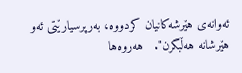ئه‌وانه‌ى هێرشه‌کانیان کردووه‌، به‌رپرسیارێتى ئه‌و هێرشانه‌ هه‌ڵبگرن".   هه‌روه‌ها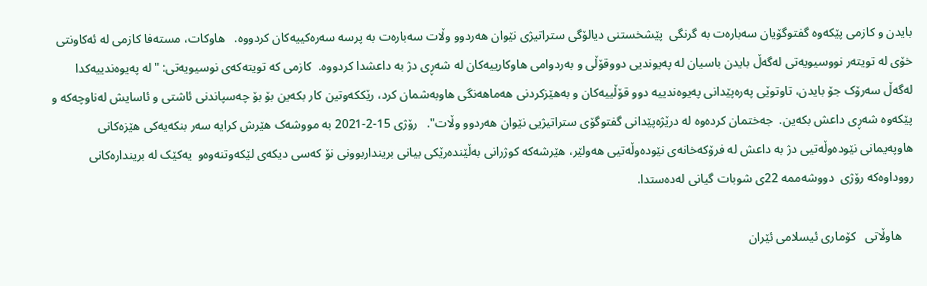بایدن و کازمى پێکه‌وه‌ گفتوگۆیان سه‌باره‌ت به‌ گرنگى  پێشخستنى دیالۆگى ستراتیژى نێوان هه‌ردوو وڵات سه‌باره‌ت به‌ پرسه‌ سه‌ره‌کییه‌کان کردووه‌.   هاوکات، مسته‌فا کازمى له‌ ئه‌کاونتى خۆى له‌ تویته‌ر نووسیویه‌تى له‌گه‌ڵ بایدن باسیان له‌ په‌یوندیى دووقۆڵى و به‌ردوامى هاوکارییه‌کان له‌ شه‌ڕى دژ به‌ داعشدا کردووه‌.  کازمى که‌ تویته‌که‌ى نوسیویه‌تى: "له‌ په‌یوه‌ندییه‌کدا له‌گه‌ڵ سه‌رۆک جۆ بایدن، تاوتوێى په‌ره‌پێدانى په‌یوه‌ندییه‌ دوو قۆڵییه‌کان و به‌هێزکردنى هه‌ماهه‌نگى هاوبه‌شمان کرد، رێککه‌وتین کار بکه‌ین بۆ بۆ چه‌سپاندنى ئاشتى و ئاسایش له‌ناوچه‌که‌ و پێکه‌وه‌ شه‌ڕى داعش بکه‌ین.  جه‌ختمان کرده‌وه‌ له‌ درێژه‌پێدانى گفتوگۆى ستراتیژیى نێوان هه‌ردوو وڵات".   رۆژى 15-2-2021 به‌ مووشه‌ک هێرش کرایه‌ سه‌ر بنکه‌یه‌کى هێزه‌کانى هاوپه‌یمانى نێوده‌وڵه‌تیى دژ به‌ داعش له‌ فرۆکه‌خانه‌ى نێوده‌وڵه‌تیى هه‌ولێر، هێرشه‌که‌ کوژرانى به‌ڵێنده‌رێکى بیانى برینداربوونى نۆ که‌سى دیکه‌ى لێکه‌وتنه‌وه‌و  یه‌کێک له‌ برینداره‌کانى رووداوه‌که‌ رۆژى  دووشه‌ممه‌ 22ى شوبات گیانى له‌ده‌ستدا.

    هاوڵاتى   کۆمارى ئیسلامى ئێران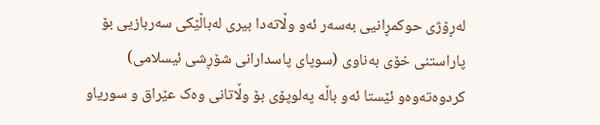له‌ڕۆژى حوکمڕانیى به‌سه‌ر ئه‌و وڵاته‌دا بیرى له‌باڵێکى سه‌ربازیى بۆ پاراستنى خۆى به‌ناوى (سوپاى پاسدارانى شۆڕشى ئیسلامی) کردوه‌ته‌وه‌و ئێستا ئه‌و باڵه‌ په‌لوپۆى بۆ وڵاتانى وه‌ک عێراق و سوریاو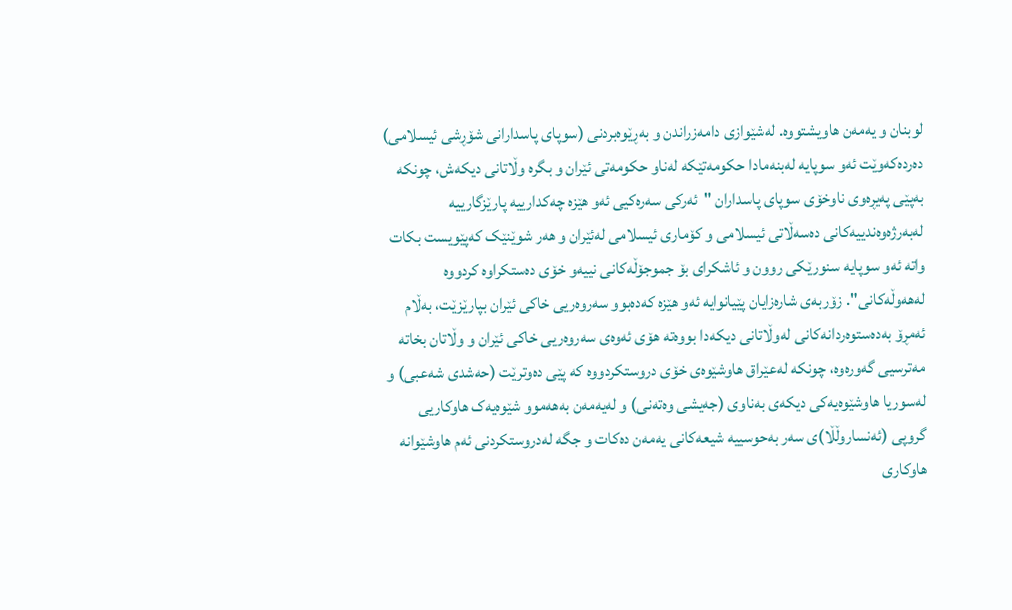لوبنان و یه‌مه‌ن هاویشتووه‌. له‌شێوازى دامه‌زراندن و به‌ڕێوه‌بردنى (سوپاى پاسدارانى شۆڕشى ئیسلامی) ده‌رده‌که‌وێت ئه‌و سوپایه‌ له‌بنه‌مادا حکومه‌تێکه‌ له‌ناو حکومه‌تى ئێران و بگره‌ وڵاتانى دیکه‌ش، چونکه‌ به‌پێى په‌یڕه‌وى ناوخۆى سوپاى پاسداران "ئه‌رکى سه‌ره‌کیى ئه‌و هێزه‌ چه‌کدارییه‌ پارێزگارییه‌ له‌به‌رژه‌وه‌ندییه‌کانى ده‌سه‌ڵاتى ئیسلامى و کۆمارى ئیسلامى له‌ئێران و هه‌ر شوێنێک که‌پێویست بکات واته‌ ئه‌و سوپایه‌ سنورێکى روون و ئاشکراى بۆ جموجۆڵه‌کانى نییه‌و خۆى ده‌ستکراوه‌ کردووه‌ له‌هه‌وڵه‌کانی". زۆربه‌ى شاره‌زایان پێیانوایه‌ ئه‌و هێزه‌ که‌ده‌بوو سه‌روه‌ریى خاکى ئێران بپارێزێت، به‌ڵام ئه‌مڕۆ به‌ده‌ستوه‌ردانه‌کانى له‌وڵاتانى دیکه‌دا بووه‌ته‌ هۆى ئه‌وه‌ى سه‌روه‌ریى خاکى ئێران و وڵاتان بخاته‌ مه‌ترسیى گه‌وره‌وه‌، چونکه‌ له‌عێراق هاوشێوه‌ى خۆى دروستکردووه‌ که‌ پێى ده‌وترێت (حه‌شدى شه‌عبی) و له‌سوریا هاوشێوه‌یه‌کى دیکه‌ى به‌ناوى (جه‌یشى وه‌ته‌نی) و له‌یه‌مه‌ن به‌هه‌موو شێوەیه‌ک هاوکاریى گروپى (ئه‌نساروڵڵا)ى سه‌ر به‌حوسییه‌ شیعه‌کانى یه‌مه‌ن ده‌کات و جگه‌ له‌دروستکردنى ئه‌م هاوشێوانه‌ هاوکاری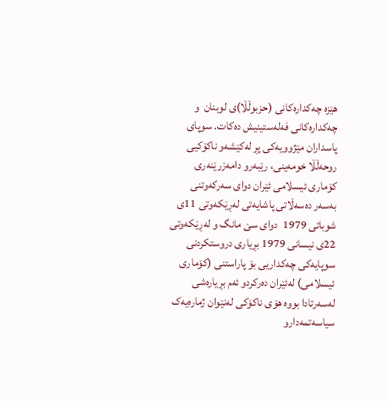هێزه‌ چه‌کداره‌کانى (حزبوڵڵا)ى لوبنان  و چه‌کداره‌کانى فه‌له‌ستینیش ده‌کات. سوپاى پاسداران مێژوویه‌کى پڕ له‌کێشه‌و ناکۆکیی روحه‌ڵڵا خومه‌ینى، رێبه‌رو دامه‌زرێنه‌رى کۆمارى ئیسلامى ئێران دواى سه‌رکه‌وتنى به‌سه‌ر ده‌سه‌ڵاتى پاشایه‌تى له‌ڕێکه‌وتی 11ى شوباتى 1979  دواى سێ مانگ و له‌ڕێکه‌وتی 22ى نیسانى 1979 بڕیارى دروستکردنى سوپایه‌کى چه‌کداریى بۆ پاراستنى (کۆمارى ئیسلامی) له‌ئێران ده‌رکردو ئه‌م بڕیاره‌شى له‌سه‌رتادا بووه‌ هۆى ناکۆکى له‌نێوان ژماره‌یه‌ک سیاسه‌تمه‌دارو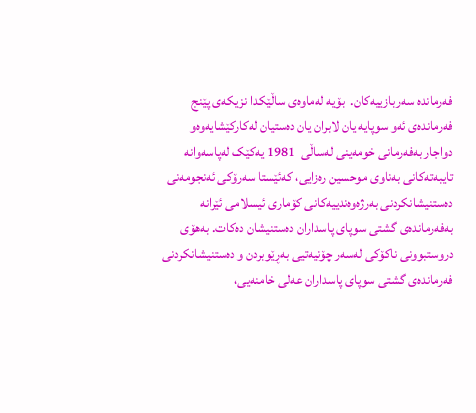فه‌رمانده‌ سه‌ربازییه‌کان.  بۆیه‌ له‌ماوه‌ى ساڵێکدا نزیکه‌ى پێنج فه‌رمانده‌ى ئه‌و سوپایه‌ یان لابران یان ده‌ستیان له‌کارکێشایه‌وه‌و دواجار به‌فه‌رمانى خومه‌ینى له‌ساڵى  1981 یه‌کێک له‌پاسه‌وانه‌ تایبه‌ته‌کانى به‌ناوى موحسین ره‌زایی، که‌ئێستا سه‌رۆکى ئه‌نجومه‌نى ده‌ستنیشانکردنى به‌رژه‌وه‌ندییه‌کانى کۆمارى ئیسلامى ئێرانه‌ به‌فه‌رمانده‌ى گشتی سوپاى پاسداران ده‌ستنیشان ده‌کات. به‌هۆى دروستبوونى ناکۆکى له‌سه‌ر چۆنیه‌تیى به‌ڕێوبردن و ده‌ستنیشانکردنى فه‌رمانده‌ى گشتى سوپاى پاسداران عه‌لى خامنه‌یی،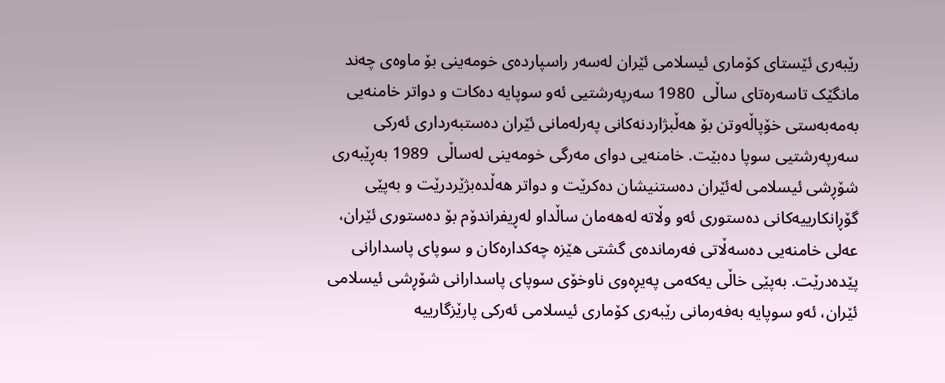رێبه‌رى ئێستاى کۆمارى ئیسلامى ئێران له‌سه‌ر راسپارده‌ى خومه‌ینى بۆ ماوه‌ى چه‌ند مانگێک تاسه‌ره‌تاى ساڵى  1980 سه‌رپه‌رشتیى ئه‌و سوپایه‌ ده‌کات و دواتر خامنه‌یى به‌مه‌به‌ستى خۆپاڵه‌وتن بۆ هه‌ڵبژاردنه‌کانى په‌رله‌مانى ئێران ده‌ستبه‌ردارى ئه‌رکى سه‌رپه‌رشتیى سوپا ده‌بێت. خامنه‌یى دواى مه‌رگى خومه‌ینى له‌ساڵى  1989 به‌ڕێبه‌رى شۆڕشى ئیسلامى له‌ئێران ده‌ستنیشان ده‌کرێت و دواتر هه‌ڵده‌بژێردرێت و به‌پێى گۆڕانکارییه‌کانى ده‌ستورى ئه‌و وڵاته‌ له‌هه‌مان ساڵداو له‌ڕیفراندۆم بۆ ده‌ستورى ئێران، عه‌لى خامنه‌یى ده‌سه‌ڵاتى فه‌رمانده‌ى گشتى هێزه‌ چه‌کداره‌کان و سوپاى پاسدارانى پێده‌درێت. به‌پێى خاڵى یه‌که‌مى په‌یڕه‌وى ناوخۆى سوپاى پاسدارانى شۆڕشى ئیسلامى ئێران، ئه‌و سوپایه‌ به‌فه‌رمانى رێبه‌رى کۆمارى ئیسلامى ئه‌رکى پارێزگارییه‌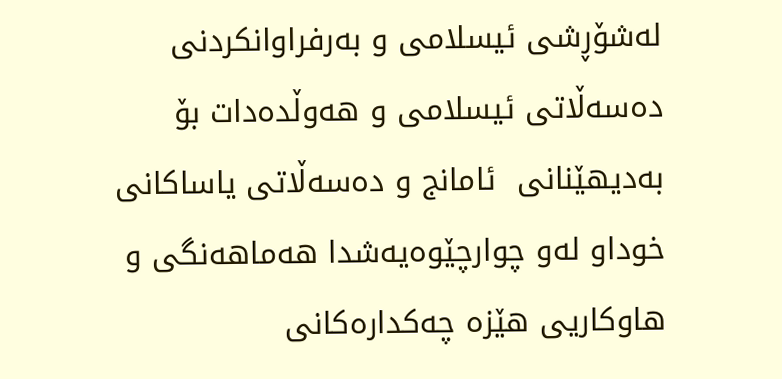له‌شۆڕشى ئیسلامى و به‌رفراوانکردنى ده‌سه‌ڵاتى ئیسلامى و هه‌وڵده‌دات بۆ به‌دیهێنانى  ئامانج و ده‌سه‌ڵاتى یاساکانى خوداو له‌و چوارچێوه‌یه‌شدا هه‌ماهه‌نگى و هاوکاریى هێزه‌ چه‌کداره‌کانى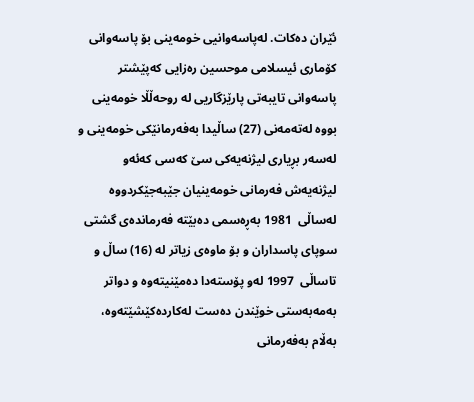ئێران ده‌کات. له‌پاسه‌وانیى خومه‌ینى بۆ پاسه‌وانى کۆمارى ئیسلامی موحسین ره‌زایى که‌پێشتر پاسه‌وانى تایبه‌تى پارێزگاریى له‌ روحه‌ڵڵا خومه‌ینى بووه‌ له‌ته‌مه‌نى (27) ساڵیدا به‌فه‌رمانێکى خومه‌ینى و له‌سه‌ر بڕیارى لیژنه‌یه‌کى سێ که‌سى که‌ئه‌و لیژنه‌یه‌ش فه‌رمانى خومه‌ینیان جێبه‌جێکردووه‌ له‌ساڵى  1981 به‌ڕه‌سمى ده‌بێته‌ فه‌رمانده‌ى گشتى سوپاى پاسداران و بۆ ماوه‌ى زیاتر له‌ (16) ساڵ و تاساڵى  1997 له‌و پۆسته‌دا ده‌مێنیته‌وه‌ و دواتر به‌مه‌به‌ستى خوێندن ده‌ست له‌کارده‌کێشێته‌وه‌، به‌ڵام به‌فه‌رمانى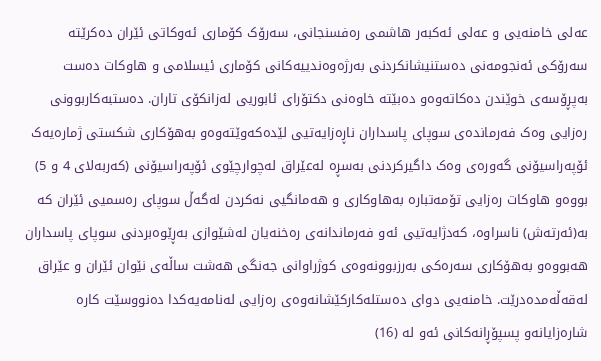عه‌لى خامنه‌یى و عه‌لى ئه‌کبه‌ر هاشمى ره‌فسنجانی، سه‌رۆک کۆمارى ئه‌وکاتى ئێران ده‌کرێته‌ سه‌رۆکى ئه‌نجومه‌نى ده‌ستنیشانکردنى به‌رژه‌وه‌ندییه‌کانى کۆمارى ئیسلامى و هاوکات ده‌ست به‌پڕۆسه‌ى خوێندن ده‌کاته‌وه‌و ده‌بێته‌ خاوه‌نى دکتۆراى ئابوریى له‌زانکۆى تاران. ده‌ستبه‌کاربوونى ره‌زایى وه‌ک فه‌رمانده‌ى سوپاى پاسداران ناڕه‌زایه‌تیى لێده‌که‌وێته‌وه‌و به‌هۆکارى شکستى ژماره‌یه‌ک ئۆپه‌راسیۆنى گه‌وره‌ى وه‌ک داگیرکردنى به‌سڕه‌ له‌عێراق له‌چوارچێوى ئۆپه‌راسیۆنى (که‌ربه‌لاى 4 و 5) بووه‌و هاوکات ره‌زایى تۆمه‌تباره‌ به‌هاوکاری و هه‌مانگیى نه‌کردن له‌گه‌ڵ سوپاى ره‌سمیى ئێران که‌ به‌(ئه‌رته‌ش) ناسراوه‌، که‌دژایه‌تیى ئه‌و فه‌رماندانه‌ى ره‌خنه‌یان له‌شێوازى به‌ڕێوەبردنى سوپاى پاسداران هه‌بووه‌و به‌هۆکارى سه‌ره‌کی به‌رزبوونه‌وه‌ى کوژراوانى جه‌نگى هه‌شت ساڵه‌ى نێوان ئێران و عێراق له‌قه‌ڵه‌مده‌درێت. خامنه‌یى دواى ده‌ستله‌کارکێشانه‌وه‌ى ره‌زایى له‌نامه‌یه‌کدا ده‌نووسێت کاره‌ شاره‌زایانه‌و پسپۆڕانه‌کانى ئه‌و له‌ (16)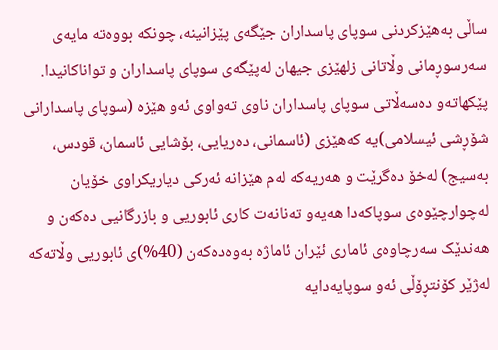ساڵى به‌هێزکردنى سوپاى پاسداران جێگه‌ى پێزانینه‌، چونکه‌ بووه‌ته‌ مایه‌ى سه‌رسوڕمانى وڵاتانى زلهێزى جیهان له‌پێگه‌ى سوپاى پاسداران و تواناکانیدا. پێکهاته‌و ده‌سه‌ڵاتى سوپاى پاسداران ناوى ته‌واوى ئه‌و هێزه‌ (سوپاى پاسدارانى شۆڕشى ئیسلامی)یه‌ که‌هێزى (ئاسمانی، ده‌ریایی، بۆشایى ئاسمان، قودس، به‌سیج) له‌خۆ ده‌گرێت و هه‌ریه‌که‌ له‌م هێزانه‌ ئه‌رکى دیاریکراوى خۆیان له‌چوارچێوه‌ى سوپاکه‌دا هه‌یه‌و ته‌نانه‌ت کارى ئابوریى و بازرگانیى ده‌که‌ن و هه‌ندێک سه‌رچاوه‌ى ئامارى ئێران ئاماژه‌ به‌وه‌ده‌که‌ن (40%)ی ئابوریى وڵاته‌که‌ له‌ژێر کۆنتڕۆڵى ئه‌و سوپایه‌دایه‌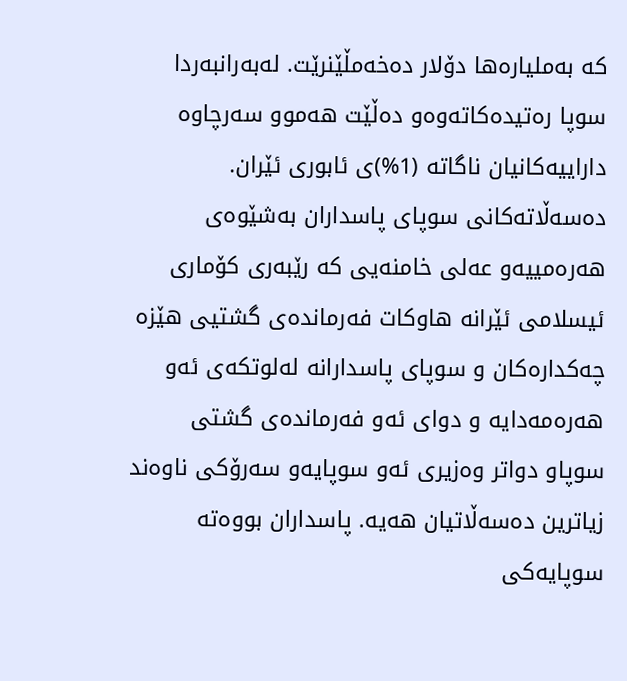که‌ به‌ملیارەها دۆلار ده‌خه‌مڵێنرێت. له‌به‌رانبه‌ردا سوپا ره‌تیده‌کاته‌وه‌و ده‌ڵێت هه‌موو سه‌رچاوه‌ داراییه‌کانیان ناگاته‌ (1%)ی ئابوری ئێران. ده‌سه‌ڵاته‌کانى سوپاى پاسداران به‌شێوه‌ى هه‌ره‌مییه‌و عه‌لى خامنه‌یى که‌ رێبه‌رى کۆمارى ئیسلامى ئێرانه‌ هاوکات فه‌رمانده‌ى گشتیى هێزه‌ چه‌کداره‌کان و سوپاى پاسدارانه‌ له‌لوتکه‌ى ئه‌و هه‌ره‌مه‌دایه‌ و دواى ئه‌و فه‌رمانده‌ى گشتى سوپاو دواتر وه‌زیرى ئه‌و سوپایه‌و سه‌رۆکى ناوه‌ند زیاترین ده‌سه‌ڵاتیان هه‌یه‌. پاسداران بووه‌ته‌ سوپایه‌کى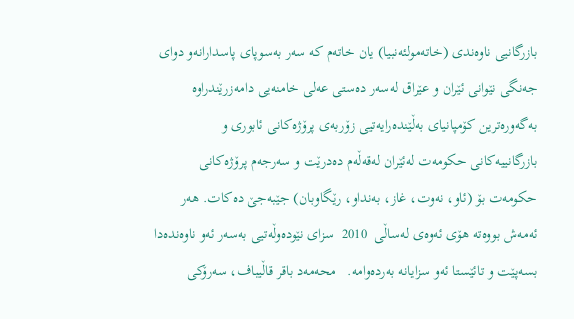بازرگانیی ناوه‌ندى (خاته‌مولئه‌نبیا) یان خاته‌م که‌ سه‌ر به‌سوپاى پاسدارانه‌و دواى جه‌نگى نێوانى ئێران و عێراق له‌سه‌ر ده‌ستى عه‌لى خامنه‌یى دامه‌زرێندراوه‌ به‌گه‌وره‌ترین کۆمپانیاى به‌ڵێنده‌رایه‌تیى زۆربه‌ى پرۆژه‌کانى ئابورى و بازرگانییه‌کانى حکومه‌ت له‌ئێران له‌قه‌ڵه‌م ده‌درێت و سه‌رجه‌م پرۆژه‌کانى حکومه‌ت بۆ (ئاو، نه‌وت، غاز، به‌نداو، رێگاوبان) جێبه‌جێ ده‌کات. هه‌ر ئه‌مه‌ش بووه‌ته‌ هۆى ئه‌وه‌ى له‌ساڵى  2010  سزاى نێوده‌وڵه‌تیى به‌سه‌ر ئه‌و ناوه‌نده‌دا بسه‌پێت و تائێستا ئه‌و سزایانه‌ به‌رده‌وامه‌.   محه‌مه‌د باقر قاڵیباف، سه‌رۆکى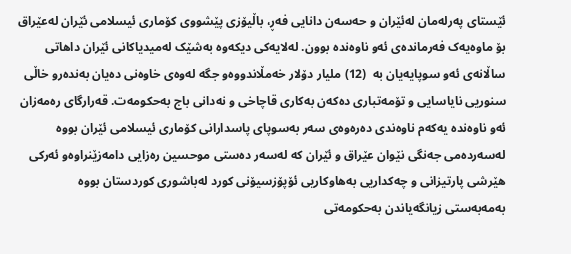ئێستاى په‌رله‌مان له‌ئێران و حه‌سه‌ن دانایى فه‌ڕ، باڵیۆزى پێشووى کۆمارى ئیسلامى ئێران له‌عێراق بۆ ماوه‌یه‌ک فه‌رمانده‌ى ئه‌و ناوه‌نده‌ بوون. له‌لایه‌کى دیکه‌وه‌ به‌شێک له‌میدیاکانى ئێران داهاتى ساڵانه‌ى ئه‌و سوپایه‌یان به‌  (12) ملیار دۆلار خه‌مڵاندووه‌و جگه‌ له‌وه‌ى خاوه‌نى ده‌یان به‌نده‌رو خاڵى سنوریى نایاسایى و تۆمه‌تبارى ده‌که‌ن به‌کارى قاچاخى و نه‌دانى باج به‌حکومه‌ت. قه‌رارگاى ره‌مه‌زان ئه‌و ناوه‌نده‌ یه‌که‌م ناوه‌ندى ده‌ره‌وه‌ى سه‌ر به‌سوپاى پاسدارانى کۆمارى ئیسلامى ئێران بووه‌ له‌سه‌رده‌مى جه‌نگى نێوان عێراق و ئێران که‌ له‌سه‌ر ده‌ستى موحسین ره‌زایى دامه‌زێنراوه‌و ئه‌رکى هێرشى پارتیزانى و چه‌کداریى به‌هاوکاریى ئۆپۆزسیۆنى کورد له‌باشورى کوردستان بووه‌ به‌مه‌به‌ستى زیانگه‌یاندن به‌حکومه‌تى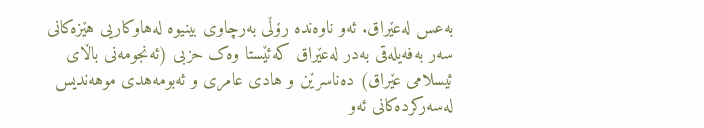به‌عس له‌عێراق. ئه‌و ناوه‌نده‌ رۆڵى به‌رچاوى بینیوه‌ له‌هاوکاریى هێزه‌کانى سه‌ر به‌فه‌یله‌قى به‌در له‌عێراق که‌ئێستا وه‌ک حزبى (ئه‌نجومه‌نى باڵاى ئیسلامى عێراق) ده‌ناسرێن و هادى عامرى و ئه‌بومه‌هدى موهه‌ندیس له‌سه‌رکرده‌کانى ئه‌و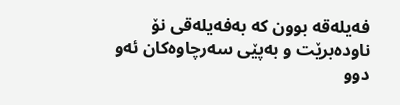فه‌یله‌قه‌ بوون که‌ به‌فه‌یله‌قى نۆ ناوده‌برێت و به‌پێى سه‌رچاوه‌کان ئه‌و دوو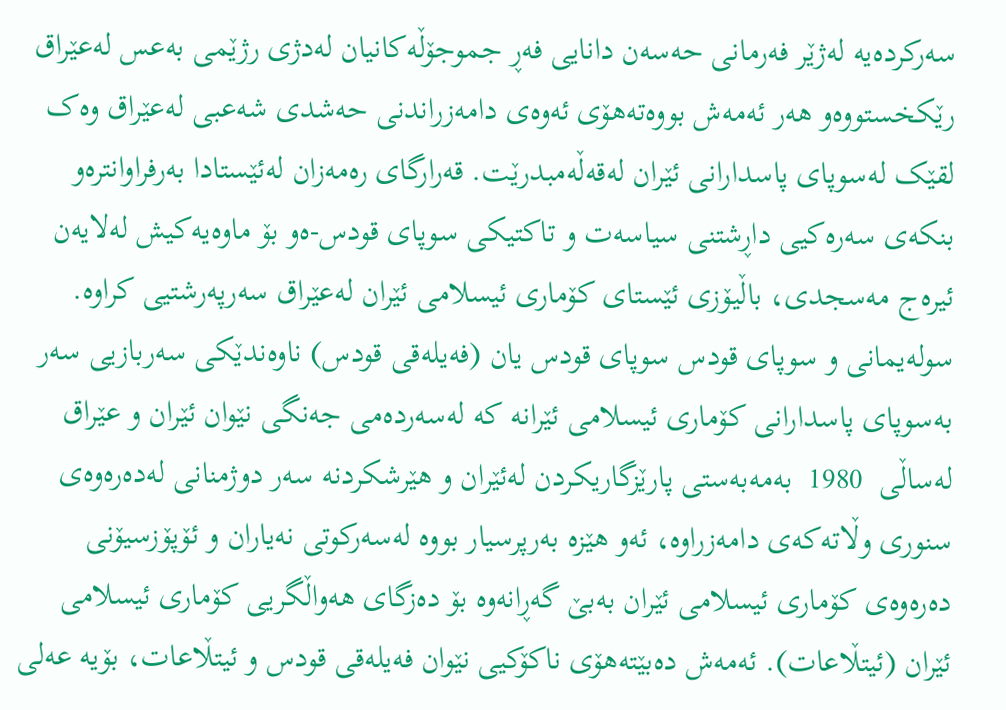سه‌رکرده‌یه‌ له‌ژێر فه‌رمانى حه‌سه‌ن دانایى فه‌ڕ جموجۆڵه‌کانیان له‌دژى رژێمى به‌عس له‌عێراق رێکخستووه‌و هه‌ر ئه‌مه‌ش بووه‌ته‌هۆى ئه‌وه‌ى دامه‌زراندنى حه‌شدى شه‌عبى له‌عێراق وه‌ک لقێک له‌سوپاى پاسدارانى ئێران له‌قه‌ڵه‌مبدرێت. قه‌رارگاى ره‌مه‌زان له‌ئێستادا به‌رفراوانتره‌و بنکه‌ى سه‌ره‌کیى داڕشتنى سیاسه‌ت و تاکتیکى سوپاى قودس-ه‌و بۆ ماوه‌یه‌کیش له‌لایه‌ن ئیرەج مه‌سجدی، باڵیۆزى ئێستاى کۆمارى ئیسلامى ئێران له‌عێراق سه‌رپه‌رشتیى کراوه‌. سوله‌یمانى و سوپاى قودس سوپاى قودس یان (فه‌یله‌قى قودس) ناوه‌ندێکى سه‌ربازیى سه‌ر به‌سوپاى پاسدارانى کۆمارى ئیسلامى ئێرانه‌ که‌ له‌سه‌رده‌مى جه‌نگى نێوان ئێران و عێراق له‌ساڵى  1980  به‌مه‌به‌ستى پارێزگاریکردن له‌ئێران و هێرشکردنه‌ سه‌ر دوژمنانى له‌ده‌ره‌وه‌ى سنورى وڵاته‌که‌ى دامه‌زراوه‌، ئه‌و هێزه‌ به‌رپرسیار بووه‌ له‌سه‌رکوتى نه‌یاران و ئۆپۆزسیۆنى ده‌ره‌وه‌ى کۆمارى ئیسلامى ئێران به‌بێ گه‌ڕانه‌وه‌ بۆ ده‌زگاى هه‌واڵگریى کۆمارى ئیسلامى ئێران (ئیتڵاعات). ئه‌مه‌ش ده‌بێته‌هۆى ناکۆکیى نێوان فه‌یله‌قى قودس و ئیتڵاعات، بۆیه‌ عه‌لى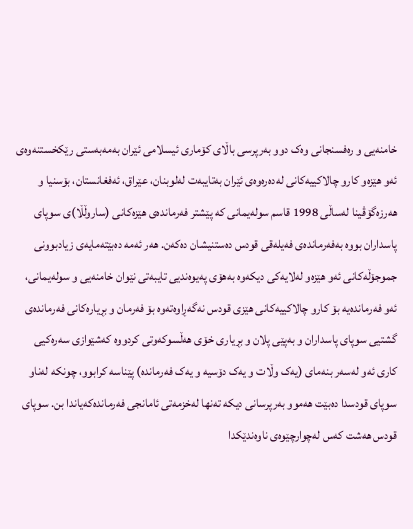خامنه‌یى و ره‌فسنجانى وه‌ک دوو به‌رپرسى باڵاى کۆمارى ئیسلامى ئێران به‌مه‌به‌ستى رێکخستنه‌وه‌ى ئه‌و هێزه‌و کارو چالاکییه‌کانى له‌ده‌ره‌وه‌ى ئێران به‌تایبه‌ت له‌لوبنان، عێراق، ئه‌فغانستان، بۆسنیا و هه‌رزه‌گۆڤینا له‌ساڵى 1998 قاسم سوله‌یمانى که‌ پێشتر فه‌رمانده‌ى هێزه‌کانى (ساروڵڵا)ى سوپاى پاسداران بووه‌ به‌فه‌رمانده‌ى فه‌یله‌قى قودس ده‌ستنیشان ده‌که‌ن. هه‌ر ئه‌مه‌ ده‌بێته‌مایه‌ى زیادبوونى جموجۆڵه‌کانى ئه‌و هێزه‌و له‌لایه‌کى دیکه‌وه‌ به‌هۆى په‌یوه‌ندیى تایبه‌تى نێوان خامنه‌یى و سوله‌یمانی، ئه‌و فه‌رمانده‌یه‌ بۆ کارو چالاکییه‌کانى هێزى قودس نه‌گه‌ڕاوه‌ته‌وه‌ بۆ فه‌رمان و بڕیاره‌کانى فه‌رمانده‌ى گشتیى سوپاى پاسداران و به‌پێى پلان و بڕیارى خۆى هه‌ڵسوکه‌وتى کردووه‌ که‌شێوازى سه‌ره‌کیى کارى ئه‌و له‌سه‌ر بنه‌ماى (یه‌ک وڵات و یه‌ک دۆسیه‌ و یه‌ک فه‌رمانده‌) پێناسه‌ کرابوو، چونکه‌ له‌ناو سوپاى قودسدا ده‌بێت هه‌موو به‌رپرسانى دیکه‌ ته‌نها له‌خزمه‌تى ئامانجى فه‌رمانده‌که‌یاندا بن. سوپاى قودس هه‌شت که‌س له‌چوارچێوه‌ى ناوه‌ندێکدا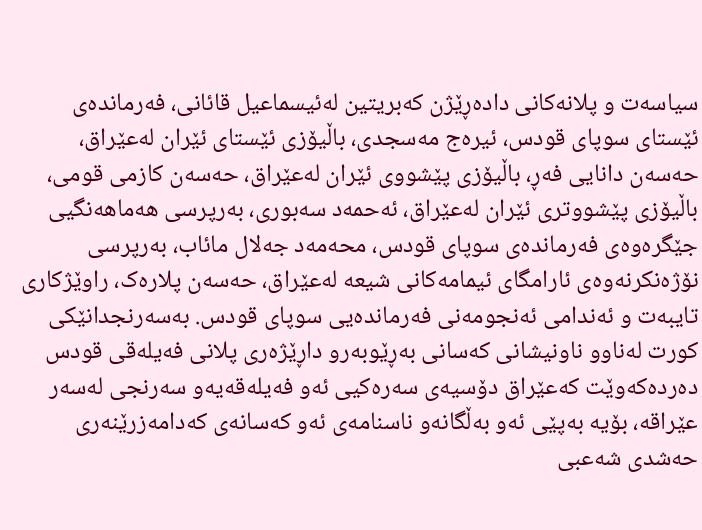سیاسه‌ت و پلانه‌کانى داده‌ڕێژن که‌بریتین له‌ئیسماعیل قائانی، فه‌رمانده‌ى ئێستاى سوپاى قودس، ئیرەج مه‌سجدی، باڵیۆزى ئێستاى ئێران له‌عێراق، حه‌سه‌ن دانایى فه‌ڕ، باڵیۆزى پێشووى ئێران له‌عێراق، حه‌سه‌ن کازمى قومی، باڵیۆزى پێشووترى ئێران له‌عێراق، ئه‌حمه‌د سه‌بوری، به‌رپرسى هه‌ماهه‌نگیى جێگره‌وه‌ی فه‌رمانده‌ى سوپاى قودس، محه‌مه‌د جه‌لال مائاب، به‌رپرسى نۆژه‌نکرنه‌وه‌ى ئارامگاى ئیمامه‌کانى شیعه‌ له‌عێراق، حه‌سه‌ن پلاره‌ک، راوێژکارى تایبه‌ت و ئه‌ندامى ئه‌نجومه‌نى فه‌رمانده‌یى سوپاى قودس. به‌سه‌رنجدانێکى کورت له‌ناوو ناونیشانى که‌سانى به‌ڕێوبه‌رو داڕێژه‌رى پلانى فه‌یله‌قى قودس ده‌رده‌که‌وێت که‌عێراق دۆسیه‌ى سه‌ره‌کیى ئه‌و فه‌یله‌قه‌یه‌و سه‌رنجى له‌سه‌ر عێراقه‌، بۆیه‌ به‌پێى ئه‌و به‌ڵگانه‌و ناسنامه‌ى ئه‌و که‌سانه‌ى که‌دامه‌زرێنه‌رى حه‌شدى شه‌عبى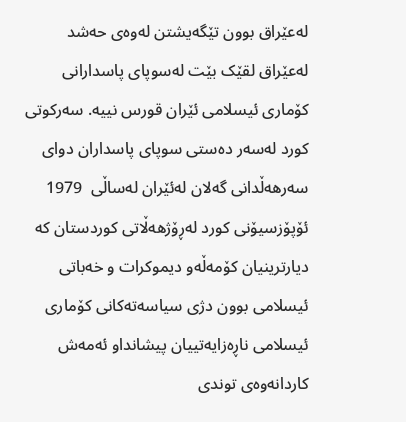له‌عێراق بوون تێگه‌یشتن له‌وه‌ى حه‌شد له‌عێراق لقێک بێت له‌سوپاى پاسدارانى کۆمارى ئیسلامى ئێران قورس نییه‌. سه‌رکوتى کورد له‌سه‌ر ده‌ستى سوپاى پاسداران دواى سه‌رهه‌ڵدانى گه‌لان له‌ئێران له‌ساڵى  1979 ئۆپۆزسیۆنى کورد له‌ڕۆژهه‌ڵاتى کوردستان که‌ دیارترینیان کۆمه‌ڵه‌و دیموکرات و خه‌باتى ئیسلامى بوون دژى سیاسه‌ته‌کانى کۆمارى ئیسلامى ناڕه‌زایه‌تییان پیشانداو ئه‌مه‌ش کاردانه‌وه‌ى توندى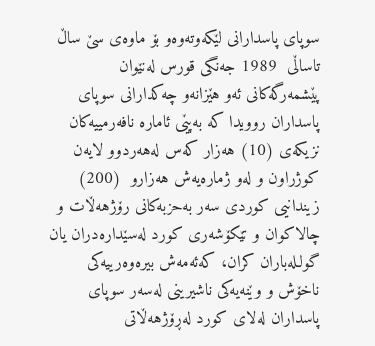سوپاى پاسدارانى لێکه‌وته‌وه‌و بۆ ماوه‌ى سێ ساڵ تاساڵى  1989 جه‌نگى قورس له‌نێوان پێشمه‌رگه‌کانى ئه‌و هێزانه‌و چه‌کدارانى سوپاى پاسداران روویدا که‌ به‌پێى ئاماره‌ نافه‌رمییه‌کان نزیکه‌ى (10) هه‌زار که‌س له‌هه‌ردوو لایه‌ن کوژراون و له‌و ژماره‌یه‌ش هه‌زارو  (200) زیندانیى کوردى سه‌ر به‌حزبه‌کانى رۆژهه‌ڵات و چالاکوان و تێکۆشه‌رى کورد له‌سێداره‌دران یان گولـله‌باران کران، که‌ئه‌مه‌ش بیره‌وه‌رییه‌کى ناخۆش و وێنه‌یه‌کى ناشیرینی له‌سه‌ر سوپاى پاسداران له‌لاى کورد له‌ڕۆژهه‌ڵاتى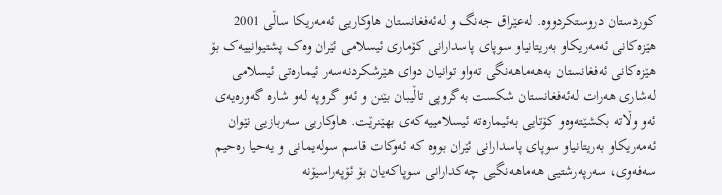کوردستان دروستکردووه‌. له‌عێراق جه‌نگ و له‌ئه‌فغانستان هاوکاریى ئه‌مه‌ریکا ساڵى 2001 هێزه‌کانى ئه‌مه‌ریکاو به‌ریتانیاو سوپاى پاسدارانى کۆمارى ئیسلامى ئێران وه‌ک پشتیوانییه‌ک بۆ هێزه‌کانى ئه‌فغانستان به‌هه‌ماهه‌نگى ته‌واو توانیان دواى هێرشکردنه‌سه‌ر ئیماره‌تى ئیسلامى له‌شارى هه‌رات له‌ئه‌فغانستان شکست به‌گروپى تاڵیبان بێنن و ئه‌و گروپه‌ له‌و شاره‌ گه‌وره‌یه‌ى ئه‌و وڵاته‌ بکشێته‌وه‌و کۆتایى به‌ئیماره‌ته‌ ئیسلامییه‌که‌ى بهێنرێت. هاوکاریى سه‌ربازیى نێوان ئه‌مه‌ریکاو به‌ریتانیاو سوپاى پاسدارانى ئێران بووه‌ که‌ ئه‌وکات قاسم سوله‌یمانى و یه‌حیا ره‌حیم سه‌فه‌وی، سه‌رپه‌رشتیى هه‌ماهه‌نگیى چه‌کدارانى سوپاکه‌یان بۆ ئۆپه‌راسیۆنه‌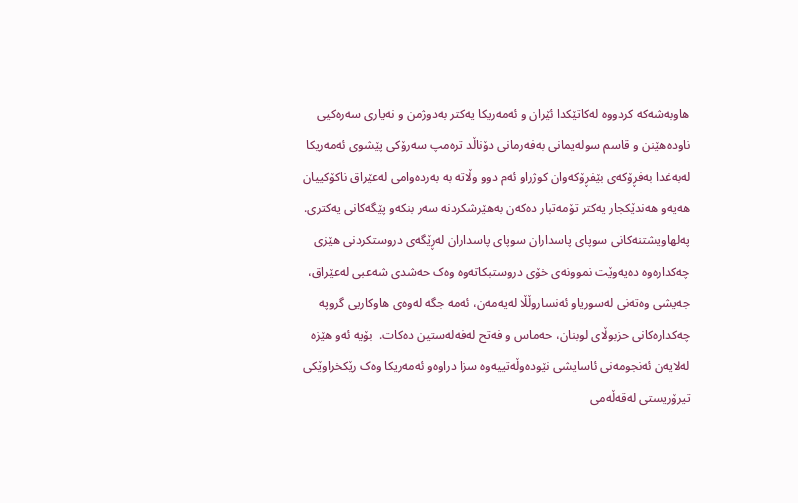هاوبه‌شه‌که‌ کردووه‌ له‌کاتێکدا ئێران و ئه‌مه‌ریکا یه‌کتر به‌دوژمن و نه‌یارى سه‌ره‌کیى ناوده‌هێنن و قاسم سوله‌یمانى به‌فه‌رمانى دۆناڵد تره‌مپ سه‌رۆکى پێشوى ئه‌مه‌ریکا له‌به‌غدا به‌فڕۆکه‌ى بێفڕۆکه‌وان کوژراو ئه‌م دوو وڵاته‌ به‌ به‌رده‌وامى له‌عێراق ناکۆکییان هه‌یه‌و هه‌ندێکجار یه‌کتر تۆمه‌تبار ده‌که‌ن به‌هێرشکردنه‌ سه‌ر بنکه‌و پێگه‌کانى یه‌کترى. په‌لهاویشتنه‌کانى سوپاى پاسداران سوپاى پاسداران له‌ڕێگه‌ى دروستکردنى هێزى چه‌کداره‌وه‌ ده‌یه‌وێت نموونه‌ى خۆى دروستبکاته‌وه‌ وه‌ک حه‌شدى شه‌عبى له‌عێراق، جه‌یشى وه‌ته‌نى له‌سوریاو ئه‌نساروڵڵا له‌یه‌مه‌ن، ئه‌مه‌ جگه‌ له‌وه‌ى هاوکاریى گروپه‌ چه‌کداره‌کانى حزبوڵاى لوبنان، حه‌ماس و فه‌تح له‌فه‌له‌ستین ده‌کات.  بۆیه‌ ئه‌و هێزه‌ له‌لایه‌ن ئه‌نجومه‌نى ئاسایشى نێوده‌وڵه‌تییه‌وه‌ سزا دراوه‌و ئه‌مه‌ریکا وه‌ک رێکخراوێکى تیرۆریستى له‌قه‌ڵه‌مى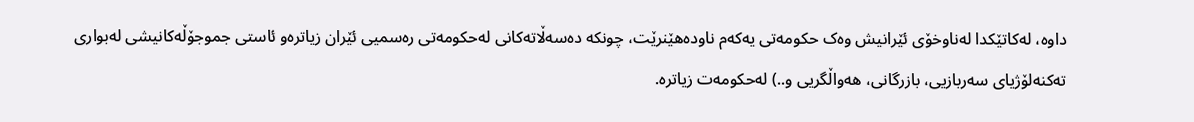داوه‌، له‌کاتێکدا له‌ناوخۆى ئێرانیش وه‌ک حکومه‌تى یه‌که‌م ناوده‌هێنرێت، چونکه‌ ده‌سه‌ڵاته‌کانى له‌حکومه‌تى ره‌سمیى ئێران زیاتره‌و ئاستى جموجۆڵه‌کانیشى له‌بوارى ته‌کنه‌لۆژیاى سه‌ربازیی، بازرگانی، هه‌واڵگریى و..) له‌حکومه‌ت زیاتره‌.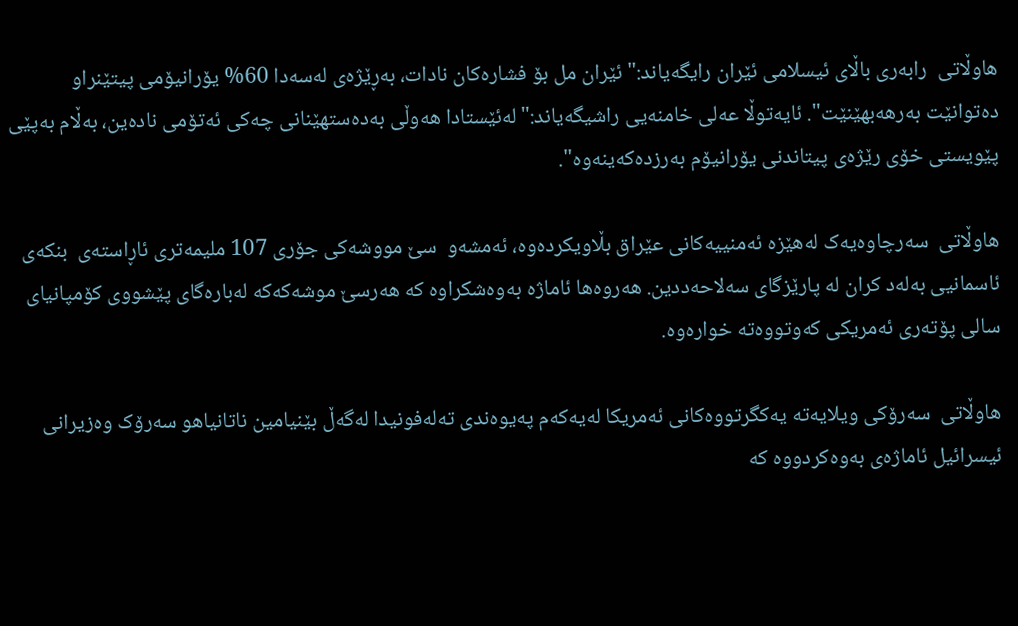هاوڵاتى ‌ رابه‌رى باڵاى ئیسلامى ئێران رایگه‌یاند:" ئێران مل بۆ فشاره‌کان نادات، به‌ڕێژه‌ى له‌سه‌دا 60% یۆرانیۆمى پیتێنراو ده‌توانێت به‌رهه‌بهێنێت". ئایه‌توڵا عه‌لى خامنه‌یى راشیگه‌یاند:"له‌ئێستادا هه‌وڵى به‌ده‌ستهێنانى چه‌کى ئه‌تۆمى ناده‌ین، به‌ڵام به‌پێى پێویستى خۆى رێژه‌ى پیتاندنى یۆرانیۆم به‌رزده‌که‌ینه‌وه‌".

هاوڵاتى ‌ سه‌رچاوه‌یه‌ک له‌هێزه‌ ئه‌منییه‌کانى عێراق بڵاویکرده‌وه‌، ئه‌مشه‌و  سێ مووشه‌کى جۆرى 107 ملیمه‌ترى ئاڕاسته‌ى  بنکه‌ى ئاسمانیى به‌له‌د کران له‌ پارێزگاى سه‌لاحه‌ددین. هه‌روه‌ها ئاماژه‌ به‌وه‌شکراوه‌ که‌ هه‌رسێ موشه‌که‌که‌ له‌باره‌گاى پێشووى کۆمپانیاى سالى پۆته‌رى ئه‌مریکى که‌وتووه‌ته‌ خواره‌وه‌.

هاوڵاتى ‌ سه‌رۆکى ویلایه‌ته‌ یه‌کگرتووه‌کانى ئه‌مریکا له‌یه‌که‌م په‌یوه‌ندى ته‌له‌فونیدا له‌گه‌ڵ بێنیامین ناتانیاهو سه‌رۆک وه‌زیرانى ئیسرائیل ئاماژه‌ى به‌وه‌کردووه‌ که‌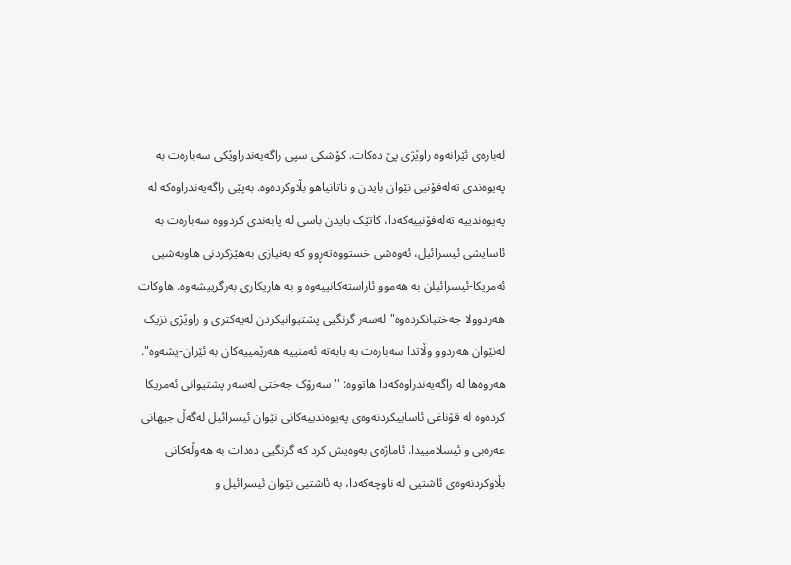له‌باره‌ى ئێرانه‌وه‌ راوێژى پێ ده‌کات. کۆشکى سپى راگه‌یه‌ندراوێکى سه‌باره‌ت به‌ په‌یوه‌ندى ته‌له‌فۆنیى نێوان بایدن و ناتانیاهو بڵاوکرده‌وه‌. به‌پێى راگه‌یه‌ندراوه‌که‌ له‌ په‌یوه‌ندییه‌ ته‌له‌فۆنییه‌که‌دا، کاتێک بایدن باسى له‌ پابه‌ندى کردووه‌ سه‌باره‌ت به‌ ئاسایشى ئیسرائیل، ئه‌وه‌شى خستووه‌ته‌ڕوو که‌ به‌نیازى به‌هێزکردنى هاوبه‌شیى ئه‌مریکا-ئیسرائیلن به‌ هه‌موو ئاراسته‌کانییه‌وه‌ و به‌ هاریکارى به‌رگرییشه‌وه‌. هاوکات هه‌ردوولا جه‌ختیانکرده‌وه‌" له‌سه‌ر گرنگیى پشتیوانیکردن له‌یه‌کترى و راوێژى نزیک له‌نێوان هه‌ردوو وڵاتدا سه‌باره‌ت به‌ بابه‌ته‌ ئه‌منییه‌ هه‌رێمییه‌کان به‌ ئێران-یشه‌وه‌". هه‌روه‌ها له‌ راگه‌یه‌ندراوه‌که‌دا هاتووه‌: ''سه‌رۆک جه‌ختى له‌سه‌ر پشتیوانى ئه‌مریکا کرده‌وه‌ له‌ قۆناغى ئاساییکردنه‌وه‌ى په‌یوه‌ندییه‌کانى نێوان ئیسرائیل له‌گه‌ڵ جیهانى عه‌ره‌بى و ئیسلامییدا. ئاماژه‌ى به‌وه‌یش کرد که‌ گرنگیى ده‌دات به‌ هه‌وڵه‌کانى بڵاوکردنه‌وه‌ى ئاشتیى له‌ ناوچه‌که‌دا، به‌ ئاشتیى نێوان ئیسرائیل و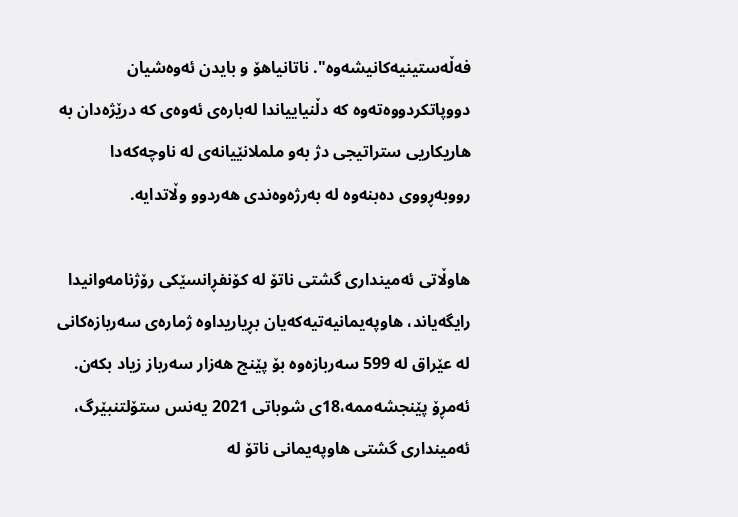فه‌ڵه‌ستینیه‌کانیشه‌وه‌". ناتانیاهۆ و بایدن ئه‌وه‌شیان دووپاتکردووه‌ته‌وه‌ که‌ دڵنیاییاندا له‌باره‌ى ئه‌وه‌ى که‌ درێژه‌دان به‌ هاریکاریى ستراتیجى دژ به‌و ململانێیانه‌ى له‌ ناوچه‌که‌دا رووبه‌ڕووى ده‌بنه‌وه‌ له‌ به‌رژه‌وه‌ندى هه‌ردوو وڵاتدایه‌.

هاوڵاتى ئه‌میندارى گشتى ناتۆ له‌ کۆنفڕانسێکى رۆژنامه‌وانیدا رایگه‌یاند، هاوپه‌یمانیه‌تیه‌که‌یان بڕیاریداوه‌ ژماره‌ى سه‌ربازه‌کانى له‌ عێراق له‌ 599 سه‌ربازه‌وه‌ بۆ پێنج هه‌زار سه‌رباز زیاد بکه‌ن. ئه‌مڕۆ پێنجشه‌ممه‌،18ى شوباتى 2021 یه‌نس ستۆلتنبێرگ، ئه‌میندارى گشتى هاوپه‌یمانى ناتۆ له‌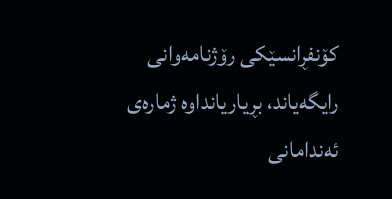کۆنفڕانسێکى رۆژنامه‌وانى رایگه‌یاند، بڕیاریانداوه‌ ژماره‌ى ئه‌ندامانى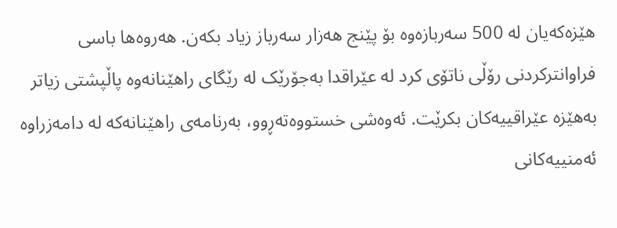هێزه‌که‌یان له‌ 500 سه‌ربازه‌وه‌ بۆ پێنج هه‌زار سه‌رباز زیاد بکه‌ن. هه‌روه‌ها باسى فراوانترکردنى رۆڵى ناتۆى کرد له‌ عێراقدا به‌جۆرێک له‌ رێگاى راهێنانه‌وه‌ پاڵپشتى زیاتر به‌هێزه‌ عێراقییه‌کان بکرێت. ئه‌وه‌شى خستووه‌ته‌ڕوو، به‌رنامه‌ى راهێنانه‌که‌ له‌ دامه‌زراوه‌ ئه‌منییه‌کانى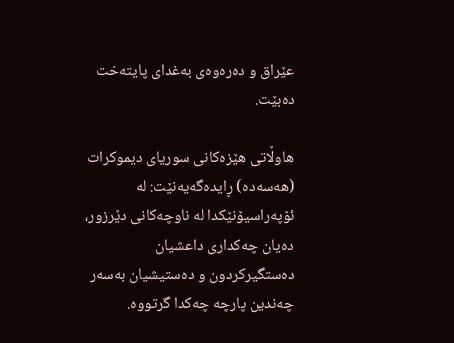عێراق و ده‌ره‌وه‌ى به‌غداى پایته‌خت ده‌بێت.

هاوڵاتى هێزه‌کانى سوریاى دیموکرات (هه‌سه‌ده‌) ڕایده‌گه‌یه‌نێت: له‌ ئۆپه‌راسیۆنێکدا له‌ ناوچه‌کانى دێرزور، ده‌یان چه‌کدارى داعشیان ده‌ستگیرکردون ‌و ده‌ستیشیان به‌سه‌ر چه‌ندین پارچه‌ چه‌کدا گرتووه‌.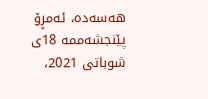هه‌سه‌ده‌، ئه‌مڕۆ پێنجشه‌ممه‌ 18ى شوباتى 2021،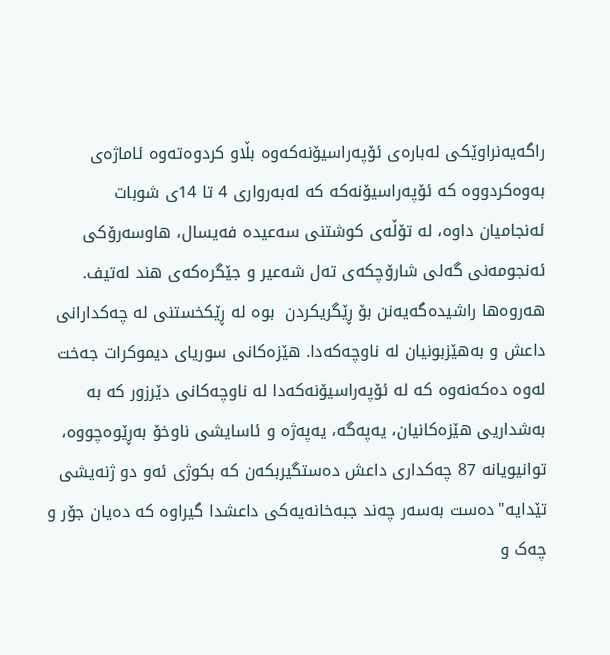راگه‌یه‌نراوێکى له‌باره‌ى ئۆپه‌راسیۆنه‌که‌وه‌ بڵاو کردوه‌ته‌وه‌ ئاماژه‌ى به‌وه‌کردووه‌ که‌ ئۆپه‌راسیۆنه‌که‌ که‌ له‌به‌روارى 4 تا 14ى شوبات ئه‌نجامیان داوه‌، له‌ تۆڵه‌ى کوشتنى سه‌عیده‌ فه‌یسال، هاوسه‌رۆکى ئه‌نجومه‌نى گه‌لى شارۆچکه‌ى ته‌ل شه‌عیر و جێگره‌که‌ى هند له‌تیف. هه‌روه‌ها راشیده‌گه‌یه‌نن بۆ ڕێگریکردن  بوه‌ له‌ ڕێکخستنى له‌ چه‌کدارانى داعش و به‌هێزبونیان له‌ ناوچه‌که‌دا. هێزه‌کانى سوریاى دیموکرات جه‌خت له‌وه‌ ده‌که‌نه‌وه‌ که‌ له‌ ئۆپه‌راسیۆنه‌که‌دا له‌ ناوچه‌کانى دێرزور که‌ به‌ به‌شداریى هێزه‌کانیان، یه‌په‌گه‌، یه‌په‌ژه‌ و ئاسایشى ناوخۆ به‌ڕێوه‌چووه‌، توانیویانه‌ 87 چه‌کدارى داعش ده‌ستگیربکه‌ن که‌ بکوژى ئه‌و دو ژنه‌یشى تێدایه‌"ده‌ست به‌سه‌ر چه‌ند جبه‌خانه‌یه‌کى داعشدا گیراوه‌ که‌ ده‌یان جۆر ‌و چه‌ک ‌و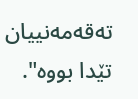ته‌قه‌مه‌نییان تێدا بووه‌".